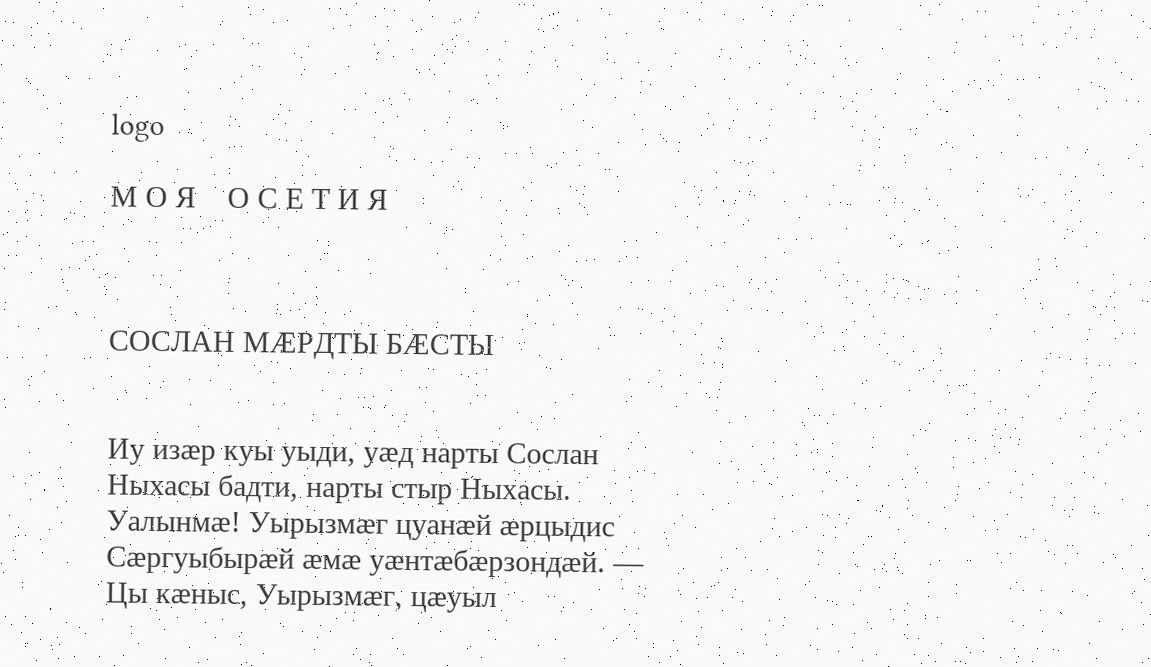logo

М О Я    О С Е Т И Я



СОСЛАН МÆРДТЫ БÆСТЫ


Иу изæр куы уыди, уæд нарты Сослан
Ныхасы бадти, нарты стыр Ныхасы.
Уалынмæ! Уырызмæг цуанæй æрцыдис
Сæргуыбырæй æмæ уæнтæбæрзондæй. —
Цы кæныс, Уырызмæг, цæуыл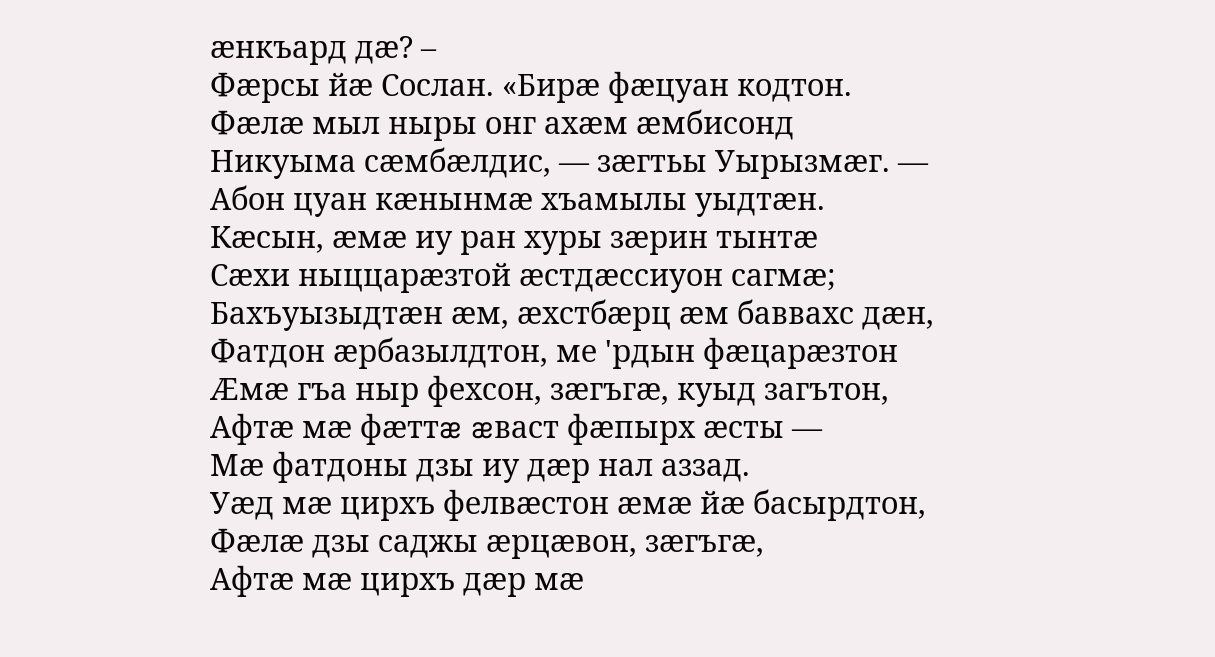æнкъард дæ? –
Фæрсы йæ Сослан. «Бирæ фæцуан кодтон.
Фæлæ мыл ныры онг ахæм æмбисонд
Никуыма сæмбæлдис, — зæгтьы Уырызмæг. —
Абон цуан кæнынмæ хъамылы уыдтæн.
Кæсын, æмæ иу ран хуры зæрин тынтæ
Сæхи ныццарæзтой æстдæссиуон сагмæ;
Бахъуызыдтæн æм, æхстбæрц æм баввахс дæн,
Фатдон æрбазылдтон, ме 'рдын фæцарæзтон
Æмæ гъа ныр фехсон, зæгъгæ, куыд загътон,
Афтæ мæ фæттæ æваст фæпырх æсты —
Мæ фатдоны дзы иу дæр нал аззад.
Уæд мæ цирхъ фелвæстон æмæ йæ басырдтон,
Фæлæ дзы саджы æрцæвон, зæгъгæ,
Афтæ мæ цирхъ дæр мæ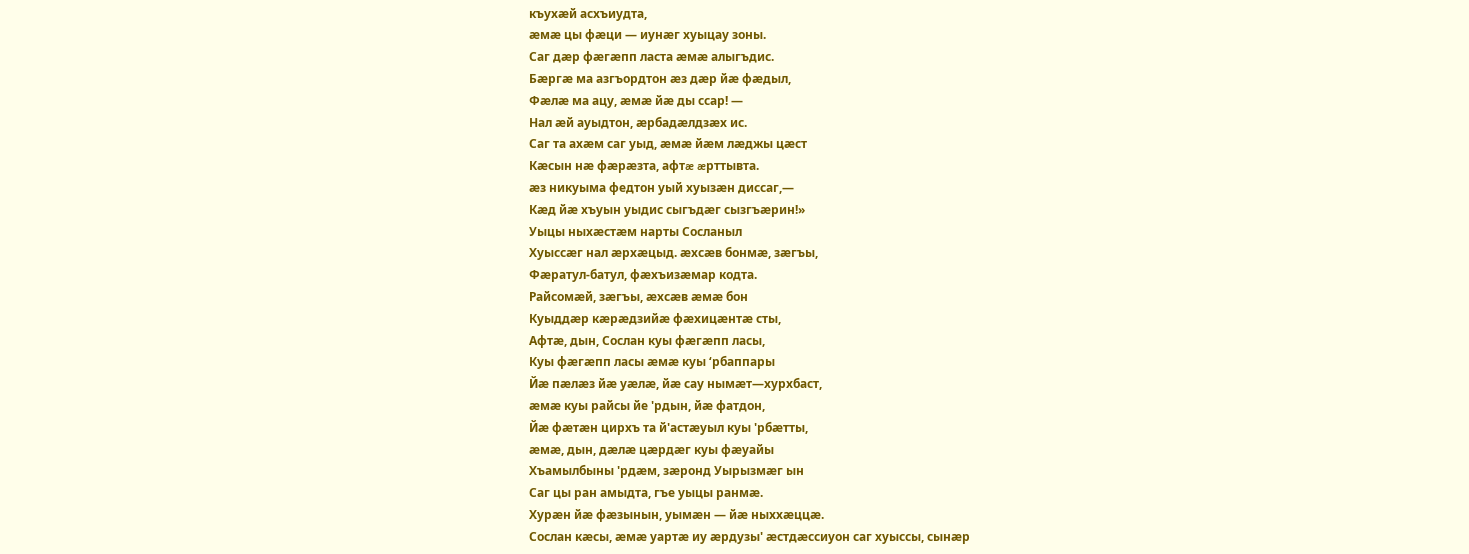къухæй асхъиудта,
æмæ цы фæци — иунæг хуыцау зоны.
Саг дæр фæгæпп ласта æмæ алыгъдис.
Бæргæ ма азгъордтон æз дæр йæ фæдыл,
Фæлæ ма ацу, æмæ йæ ды ссар! —
Нал æй ауыдтон, æрбадæлдзæх ис.
Саг та ахæм саг уыд, æмæ йæм лæджы цæст
Кæсын нæ фæрæзта, афтæ æрттывта.
æз никуыма федтон уый хуызæн диссаг,—
Кæд йæ хъуын уыдис сыгъдæг сызгъæрин!»
Уыцы ныхæстæм нарты Сосланыл
Хуыссæг нал æрхæцыд. æхсæв бонмæ, зæгъы,
Фæратул-батул, фæхъизæмар кодта.
Райсомæй, зæгъы, æхсæв æмæ бон
Куыддæр кæрæдзийæ фæхицæнтæ сты,
Афтæ, дын, Сослан куы фæгæпп ласы,
Куы фæгæпп ласы æмæ куы ‘рбаппары
Йæ пæлæз йæ уæлæ, йæ сау нымæт—хурхбаст,
æмæ куы райсы йе 'рдын, йæ фатдон,
Йæ фæтæн цирхъ та й'астæуыл куы 'рбæтты,
æмæ, дын, дæлæ цæрдæг куы фæуайы
Хъамылбыны 'рдæм, зæронд Уырызмæг ын
Саг цы ран амыдта, гъе уыцы ранмæ.
Хурæн йæ фæзынын, уымæн — йæ ныххæццæ.
Сослан кæсы, æмæ уартæ иу æрдузы' æстдæссиуон саг хуыссы, сынæр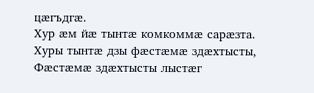цæгъдгæ.
Хур æм йæ тынтæ комкоммæ сарæзта. Хуры тынтæ дзы фæстæмæ здæхтысты,
Фæстæмæ здæхтысты лыстæг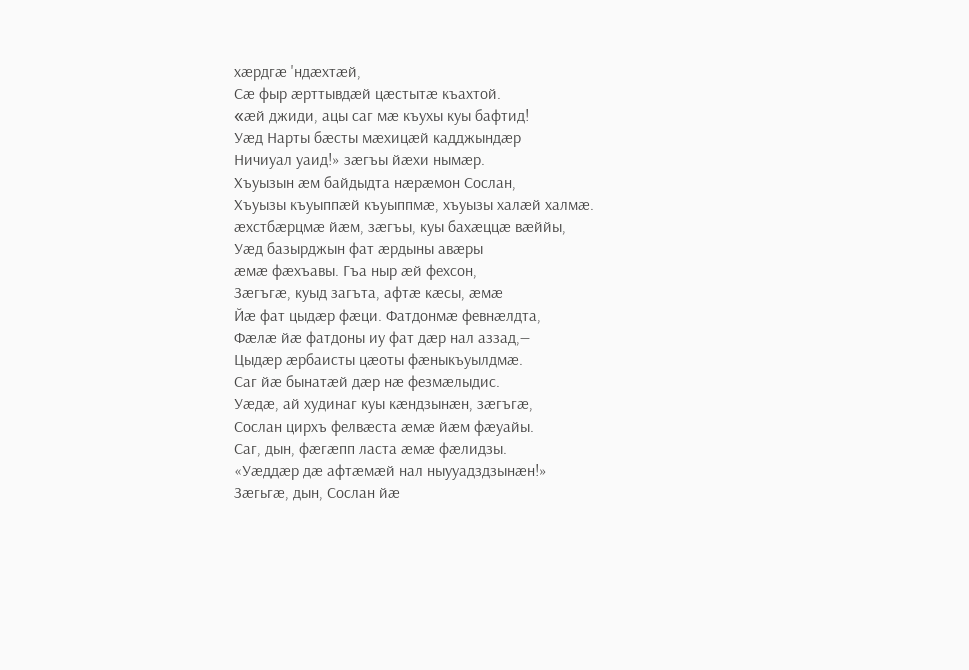хæрдгæ 'ндæхтæй,
Сæ фыр æрттывдæй цæстытæ къахтой.
«æй джиди, ацы саг мæ къухы куы бафтид!
Уæд Нарты бæсты мæхицæй кадджындæр
Ничиуал уаид!» зæгъы йæхи нымæр.
Хъуызын æм байдыдта нæрæмон Сослан,
Хъуызы къуыппæй къуыппмæ, хъуызы халæй халмæ.
æхстбæрцмæ йæм, зæгъы, куы бахæццæ вæййы,
Уæд базырджын фат æрдыны авæры
æмæ фæхъавы. Гъа ныр æй фехсон,
Зæгъгæ, куыд загъта, афтæ кæсы, æмæ
Йæ фат цыдæр фæци. Фатдонмæ февнæлдта,
Фæлæ йæ фатдоны иу фат дæр нал аззад,—
Цыдæр æрбаисты цæоты фæныкъуылдмæ.
Саг йæ бынатæй дæр нæ фезмæлыдис.
Уæдæ, ай худинаг куы кæндзынæн, зæгъгæ,
Сослан цирхъ фелвæста æмæ йæм фæуайы.
Саг, дын, фæгæпп ласта æмæ фæлидзы.
«Уæддæр дæ афтæмæй нал ныууадздзынæн!»
Зæгьгæ, дын, Сослан йæ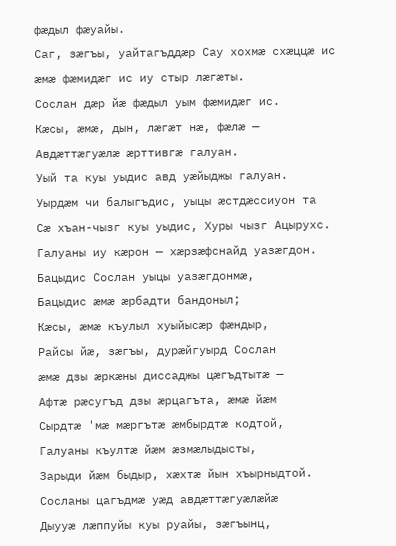фæдыл фæуайы.
Саг, зæгъы, уайтагъддæр Сау хохмæ схæццæ ис
æмæ фæмидæг ис иу стыр лæгæты.
Сослан дæр йæ фæдыл уым фæмидæг ис.
Кæсы, æмæ, дын, лæгæт нæ, фæлæ —
Авдæттæгуæлæ æрттивгæ галуан.
Уый та куы уыдис авд уæйыджы галуан.
Уырдæм чи балыгъдис, уыцы æстдæссиуон та
Сæ хъан-чызг куы уыдис, Хуры чызг Ацырухс.
Галуаны иу кæрон — хæрзæфснайд уазæгдон.
Бацыдис Сослан уыцы уазæгдонмæ,
Бацыдис æмæ æрбадти бандоныл;
Кæсы, æмæ къулыл хуыйысæр фæндыр,
Райсы йæ, зæгъы, дурæйгуырд Сослан
æмæ дзы æркæны диссаджы цæгъдтытæ —
Афтæ рæсугъд дзы æрцагъта, æмæ йæм
Сырдтæ 'мæ мæргътæ æмбырдтæ кодтой,
Галуаны къултæ йæм æзмæлыдысты,
Зарыди йæм быдыр, хæхтæ йын хъырныдтой.
Сосланы цагъдмæ уæд авдæттæгуæлæйæ
Дыууæ лæппуйы куы руайы, зæгъынц,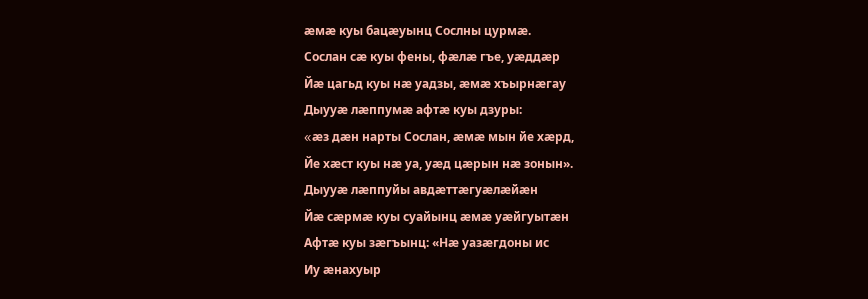æмæ куы бацæуынц Сослны цурмæ.
Сослан сæ куы фены, фæлæ гъе, уæддæр
Йæ цагьд куы нæ уадзы, æмæ хъырнæгау
Дыууæ лæппумæ афтæ куы дзуры:
«æз дæн нарты Сослан, æмæ мын йе хæрд,
Йе хæст куы нæ уа, уæд цæрын нæ зонын».
Дыууæ лæппуйы авдæттæгуæлæйæн
Йæ сæрмæ куы суайынц æмæ уæйгуытæн
Афтæ куы зæгъынц: «Нæ уазæгдоны ис
Иу æнахуыр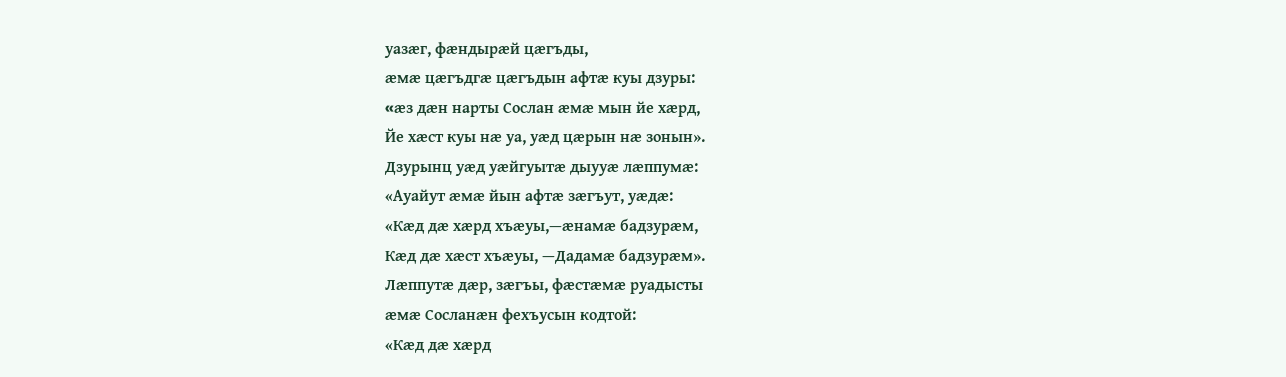уазæг, фæндырæй цæгъды,
æмæ цæгъдгæ цæгъдын афтæ куы дзуры:
«æз дæн нарты Сослан æмæ мын йе хæрд,
Йе хæст куы нæ уа, уæд цæрын нæ зонын».
Дзурынц уæд уæйгуытæ дыууæ лæппумæ:
«Ауайут æмæ йын афтæ зæгъут, уæдæ:
«Кæд дæ хæрд хъæуы,—æнамæ бадзурæм,
Кæд дæ хæст хъæуы, —Дадамæ бадзурæм».
Лæппутæ дæр, зæгъы, фæстæмæ руадысты
æмæ Сосланæн фехъусын кодтой:
«Кæд дæ хæрд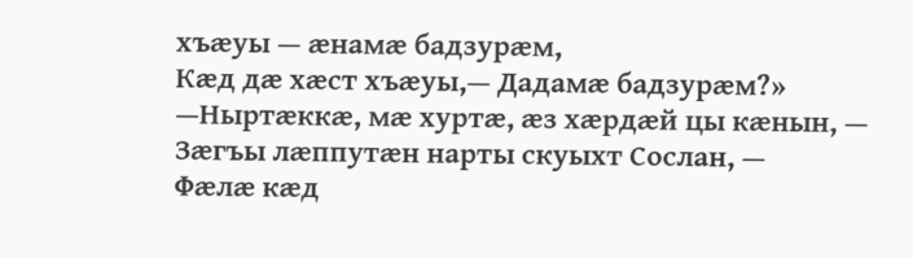хъæуы — æнамæ бадзурæм,
Кæд дæ хæст хъæуы,— Дадамæ бадзурæм?»
—Ныртæккæ, мæ хуртæ, æз хæрдæй цы кæнын, —
Зæгъы лæппутæн нарты скуыхт Сослан, —
Фæлæ кæд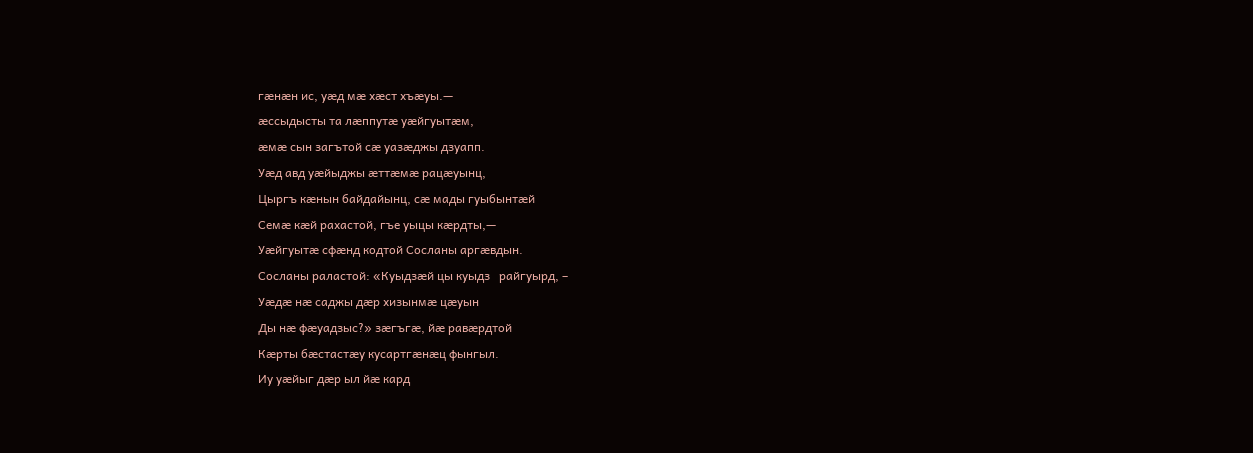гæнæн ис, уæд мæ хæст хъæуы.—
æссыдысты та лæппутæ уæйгуытæм,
æмæ сын загътой сæ уазæджы дзуапп.
Уæд авд уæйыджы æттæмæ рацæуынц,
Цыргъ кæнын байдайынц, сæ мады гуыбынтæй
Семæ кæй рахастой, гъе уыцы кæрдты,—
Уæйгуытæ сфæнд кодтой Сосланы аргæвдын.
Сосланы раластой: «Куыдзæй цы куыдз   райгуырд, –
Уæдæ нæ саджы дæр хизынмæ цæуын
Ды нæ фæуадзыс?» зæгъгæ, йæ равæрдтой
Кæрты бæстастæу кусартгæнæц фынгыл.
Иу уæйыг дæр ыл йæ кард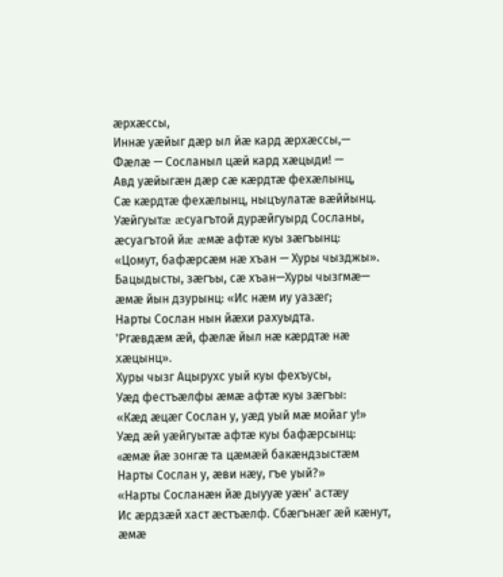æрхæссы,
Иннæ уæйыг дæр ыл йæ кард æрхæссы,—
Фæлæ — Сосланыл цæй кард хæцыди! —
Авд уæйыгæн дæр сæ кæрдтæ фехæлынц,
Сæ кæрдтæ фехæлынц, ныцъулатæ вæййынц.
Уæйгуытæ æсуагътой дурæйгуырд Сосланы,
æсуагътой йæ æмæ афтæ куы зæгъынц:
«Цомут, бафæрсæм нæ хъан — Хуры чызджы».
Бацыдысты, зæгъы, сæ хъан—Хуры чызгмæ—
æмæ йын дзурынц: «Ис нæм иу уазæг;
Нарты Сослан нын йæхи рахуыдта.
'Ргæвдæм æй, фæлæ йыл нæ кæрдтæ нæ хæцынц».
Хуры чызг Ацырухс уый куы фехъусы,
Уæд фестъæлфы æмæ афтæ куы зæгъы:
«Кæд æцæг Сослан у, уæд уый мæ мойаг у!»
Уæд æй уæйгуытæ афтæ куы бафæрсынц:
«æмæ йæ зонгæ та цæмæй бакæндзыстæм
Нарты Сослан у, æви нæу, гъе уый?»
«Нарты Сосланæн йæ дыууæ уæн' астæу
Ис æрдзæй хаст æстъæлф. Сбæгънæг æй кæнут,
æмæ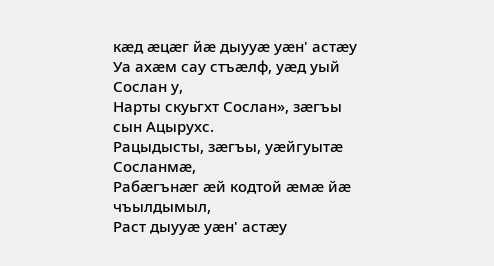кæд æцæг йæ дыууæ уæн' астæу
Уа ахæм сау стъæлф, уæд уый Сослан у,
Нарты скуьгхт Сослан», зæгъы сын Ацырухс.
Рацыдысты, зæгъы, уæйгуытæ Сосланмæ,
Рабæгънæг æй кодтой æмæ йæ чъылдымыл,
Раст дыууæ уæн' астæу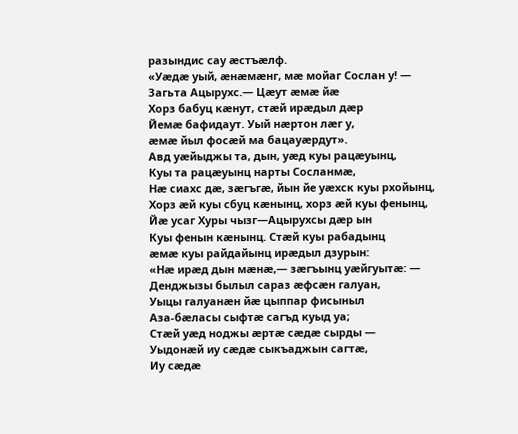разындис сау æстъæлф.
«Уæдæ уый, æнæмæнг, мæ мойаг Сослан у! —
Загьта Ацырухс.— Цæут æмæ йæ
Хорз бабуц кæнут, стæй ирæдыл дæр
Йемæ бафидаут. Уый нæртон лæг у,
æмæ йыл фосæй ма бацауæрдут».
Авд уæйыджы та, дын, уæд куы рацæуынц,
Куы та рацæуынц нарты Сосланмæ,
Нæ сиахс дæ, зæгъгæ, йын йе уæхск куы рхойынц,
Хорз æй куы сбуц кæнынц, хорз æй куы фенынц,
Йæ усаг Хуры чызг—Ацырухсы дæр ын
Куы фенын кæнынц. Стæй куы рабадынц
æмæ куы райдайынц ирæдыл дзурын:
«Нæ ирæд дын мæнæ,— зæгъынц уæйгуытæ: —
Денджызы былыл сараз æфсæн галуан,
Уыцы галуанæн йæ цыппар фисыныл
Аза-бæласы сыфтæ сагъд куыд уа;
Стæй уæд ноджы æртæ сæдæ сырды —
Уыдонæй иу сæдæ сыкъаджын сагтæ,
Иу сæдæ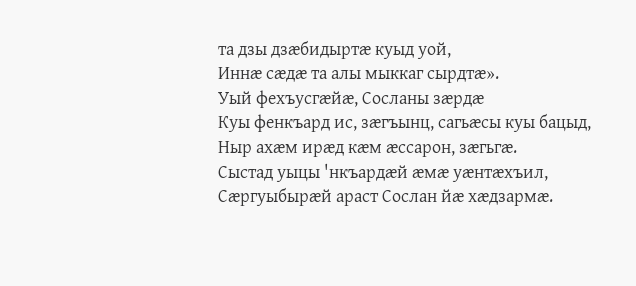та дзы дзæбидыртæ куыд уой,
Иннæ сæдæ та алы мыккаг сырдтæ».
Уый фехъусгæйæ, Сосланы зæрдæ
Куы фенкъард ис, зæгъынц, сагьæсы куы бацыд,
Ныр ахæм ирæд кæм æссарон, зæгьгæ.
Сыстад уыцы 'нкъардæй æмæ уæнтæхъил,
Сæргуыбырæй араст Сослан йæ хæдзармæ.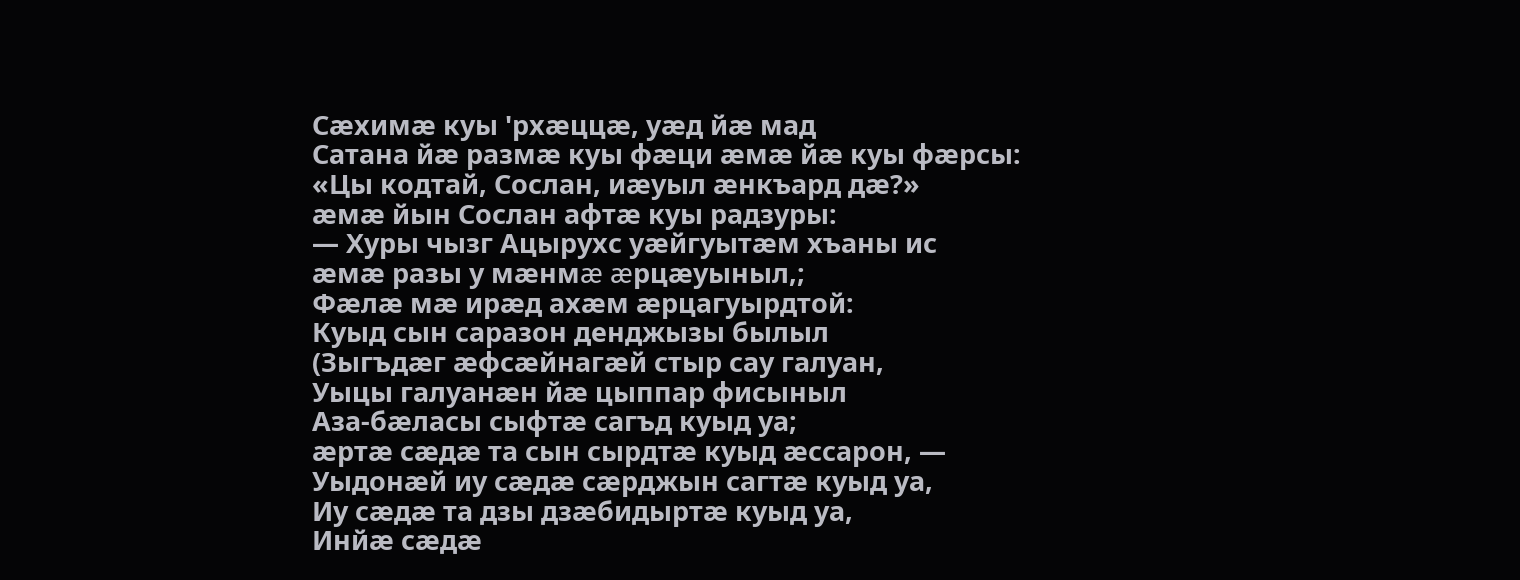Сæхимæ куы 'рхæццæ, уæд йæ мад
Сатана йæ размæ куы фæци æмæ йæ куы фæрсы:
«Цы кодтай, Сослан, иæуыл æнкъард дæ?»
æмæ йын Сослан афтæ куы радзуры:
— Хуры чызг Ацырухс уæйгуытæм хъаны ис
æмæ разы у мæнмæ æрцæуыныл,;
Фæлæ мæ ирæд ахæм æрцагуырдтой:
Куыд сын саразон денджызы былыл
(Зыгъдæг æфсæйнагæй стыр сау галуан,
Уыцы галуанæн йæ цыппар фисыныл
Аза-бæласы сыфтæ сагъд куыд уа;
æртæ сæдæ та сын сырдтæ куыд æссарон, —
Уыдонæй иу сæдæ сæрджын сагтæ куыд уа,
Иу сæдæ та дзы дзæбидыртæ куыд уа,
Инйæ сæдæ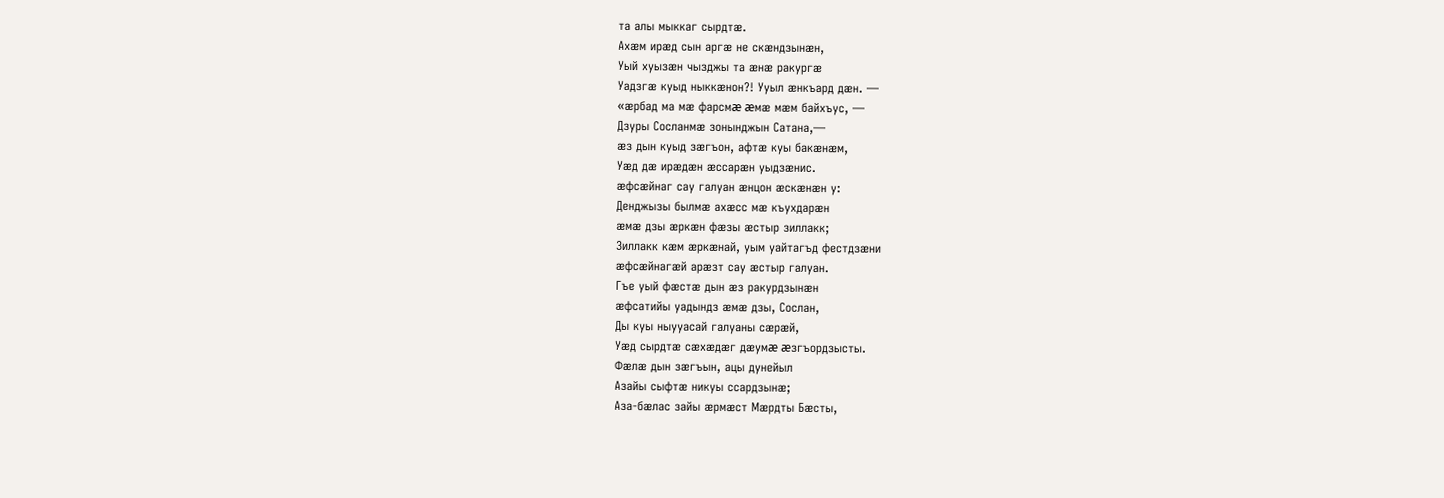та алы мыккаг сырдтæ.
Ахæм ирæд сын аргæ не скæндзынæн,
Уый хуызæн чызджы та æнæ ракургæ
Уадзгæ куыд ныккæнон?! Ууыл æнкъард дæн. —
«æрбад ма мæ фарсмæ æмæ мæм байхъус, —
Дзуры Сосланмæ зонынджын Сатана,—
æз дын куыд зæгъон, афтæ куы бакæнæм,
Уæд дæ ирæдæн æссарæн уыдзæнис.
æфсæйнаг сау галуан æнцон æскæнæн у:
Денджызы былмæ ахæсс мæ къухдарæн
æмæ дзы æркæн фæзы æстыр зиллакк;
Зиллакк кæм æркæнай, уым уайтагъд фестдзæни
æфсæйнагæй арæзт сау æстыр галуан.
Гъе уый фæстæ дын æз ракурдзынæн
æфсатийы уадындз æмæ дзы, Сослан,
Ды куы ныууасай галуаны сæрæй,
Уæд сырдтæ сæхæдæг дæумæ æзгъордзысты.
Фæлæ дын зæгъын, ацы дунейыл
Азайы сыфтæ никуы ссардзынæ;
Аза-бæлас зайы æрмæст Мæрдты Бæсты,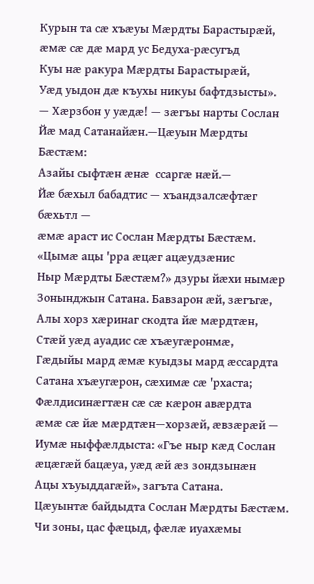Курын та сæ хъæуы Мæрдты Барастырæй,
æмæ сæ дæ мард ус Бедуха-рæсугъд
Куы нæ ракура Мæрдты Барастырæй,
Уæд уыдон дæ къухы никуы бафтдзысты».
— Хæрзбон у уæдæ! — зæгъы нарты Сослан
Йæ мад Сатанайæн.—Цæуын Мæрдты Бæстæм:
Азайы сыфтæн æнæ  ссаргæ нæй.—
Йæ бæхыл бабадтис — хъандзалсæфтæг бæхьтл —
æмæ араст ис Сослан Мæрдты Бæстæм.
«Цымæ ацы 'рра æцæг ацæудзæнис
Ныр Мæрдты Бæстæм?» дзуры йæхи нымæр
Зонынджын Сатана. Бавзарон æй, зæгъгæ,
Алы хорз хæринаг скодта йæ мæрдтæн,
Стæй уæд ауадис сæ хъæугæронмæ,
Гæдыйы мард æмæ куыдзы мард æссардта
Сатана хъæугæрон, сæхимæ сæ 'рхаста;
Фæлдисинæгтæн сæ сæ кæрон авæрдта
æмæ сæ йæ мæрдтæн—хорзæй, æвзæрæй —
Иумæ ныффæлдыста: «Гъе ныр кæд Сослан
æцæгæй бацæуа, уæд æй æз зондзынæн
Ацы хъуыддагæй», загъта Сатана.
Цæуынтæ байдыдта Сослан Мæрдты Бæстæм.
Чи зоны, цас фæцыд, фæлæ иуахæмы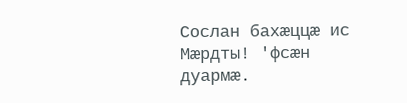Сослан бахæццæ ис Мæрдты! 'фсæн дуармæ.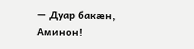— Дуар бакæн, Аминон!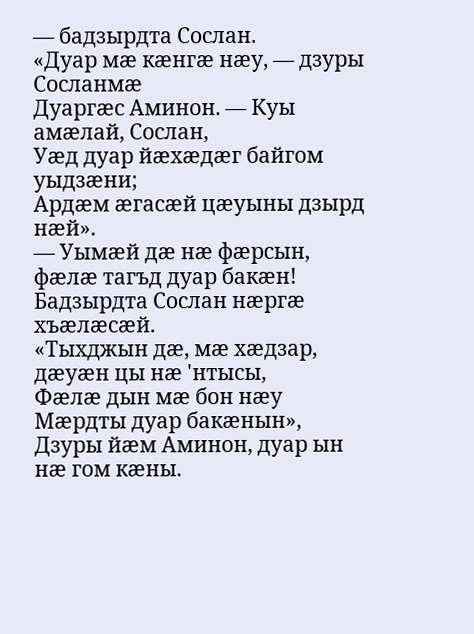— бадзырдта Сослан.
«Дуар мæ кæнгæ нæу, — дзуры Сосланмæ
Дуаргæс Аминон. — Куы амæлай, Сослан,
Уæд дуар йæхæдæг байгом уыдзæни;
Ардæм æгасæй цæуыны дзырд нæй».
— Уымæй дæ нæ фæрсын, фæлæ тагъд дуар бакæн!
Бадзырдта Сослан нæргæ хъæлæсæй.
«Тыхджын дæ, мæ хæдзар, дæуæн цы нæ 'нтысы,
Фæлæ дын мæ бон нæу Мæрдты дуар бакæнын»,
Дзуры йæм Аминон, дуар ын нæ гом кæны.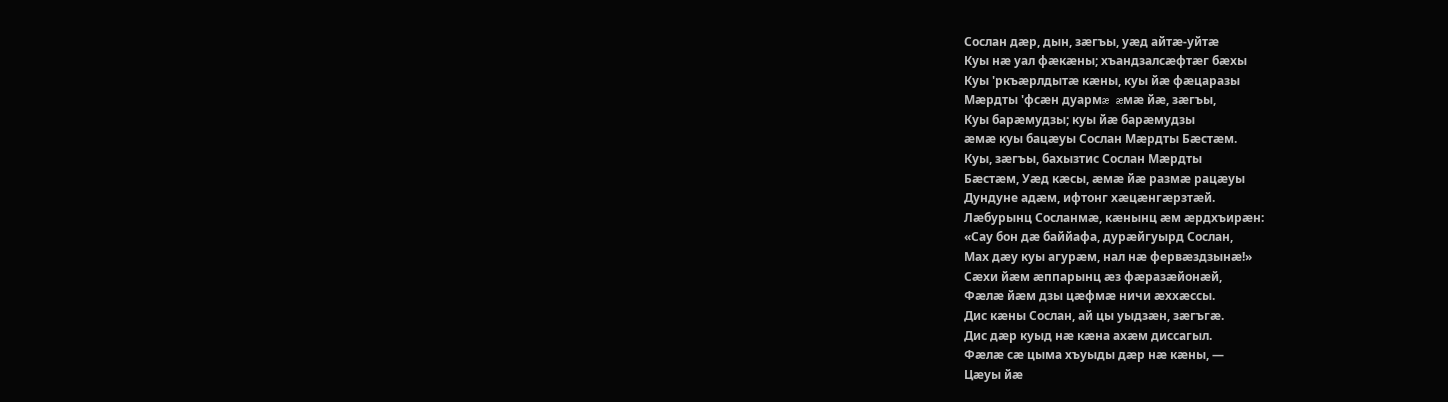Сослан дæр, дын, зæгъы, уæд айтæ-уйтæ
Куы нæ уал фæкæны; хъандзалсæфтæг бæхы
Куы 'ркъæрлдытæ кæны, куы йæ фæцаразы
Мæрдты 'фсæн дуармæ æмæ йæ, зæгъы,
Куы барæмудзы; куы йæ барæмудзы
æмæ куы бацæуы Сослан Мæрдты Бæстæм.
Куы, зæгъы, бахызтис Сослан Мæрдты
Бæстæм, Уæд кæсы, æмæ йæ размæ рацæуы
Дундуне адæм, ифтонг хæцæнгæрзтæй.
Лæбурынц Сосланмæ, кæнынц æм æрдхъирæн:
«Сау бон дæ баййафа, дурæйгуырд Сослан,
Мах дæу куы агурæм, нал нæ фервæздзынæ!»
Сæхи йæм æппарынц æз фæразæйонæй,
Фæлæ йæм дзы цæфмæ ничи æххæссы.
Дис кæны Сослан, ай цы уыдзæн, зæгъгæ.
Дис дæр куыд нæ кæна ахæм диссагыл.
Фæлæ сæ цыма хъуыды дæр нæ кæны, —
Цæуы йæ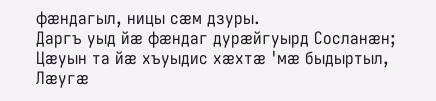фæндагыл, ницы сæм дзуры.
Даргъ уыд йæ фæндаг дурæйгуырд Сосланæн;
Цæуын та йæ хъуыдис хæхтæ 'мæ быдыртыл,
Лæугæ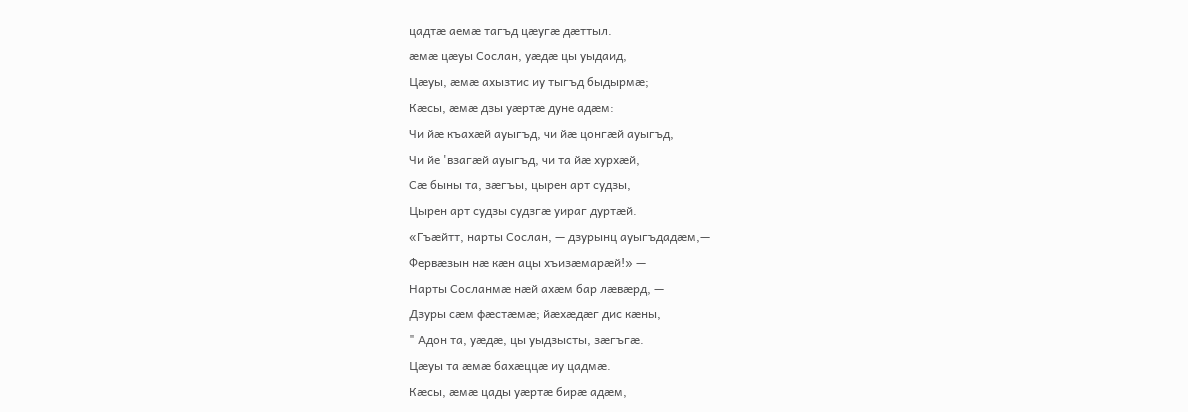цадтæ аемæ тагъд цæугæ дæттыл.
æмæ цæуы Сослан, уæдæ цы уыдаид,
Цæуы, æмæ ахызтис иу тыгъд быдырмæ;
Кæсы, æмæ дзы уæртæ дуне адæм:
Чи йæ къахæй ауыгъд, чи йæ цонгæй ауыгъд,
Чи йе 'взагæй ауыгъд, чи та йæ хурхæй,
Сæ быны та, зæгъы, цырен арт судзы,
Цырен арт судзы судзгæ уираг дуртæй.
«Гъæйтт, нарты Сослан, — дзурынц ауыгъдадæм,—
Фервæзын нæ кæн ацы хъизæмарæй!» —
Нарты Сосланмæ нæй ахæм бар лæвæрд, —
Дзуры сæм фæстæмæ; йæхæдæг дис кæны,
" Адон та, уæдæ, цы уыдзысты, зæгъгæ.
Цæуы та æмæ бахæццæ иу цадмæ.
Кæсы, æмæ цады уæртæ бирæ адæм,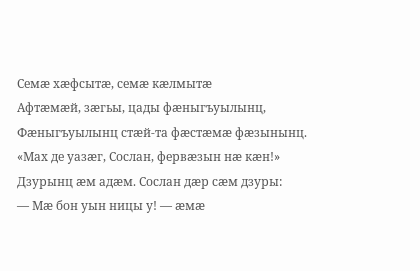Семæ хæфсытæ, семæ кæлмытæ
Афтæмæй, зæгьы, цады фæныгъуылынц,
Фæныгъуылынц стæй-та фæстæмæ фæзынынц.
«Мах де уазæг, Сослан, фервæзын нæ кæн!»
Дзурынц æм адæм. Сослан дæр сæм дзуры:
— Мæ бон уын ницы у! — æмæ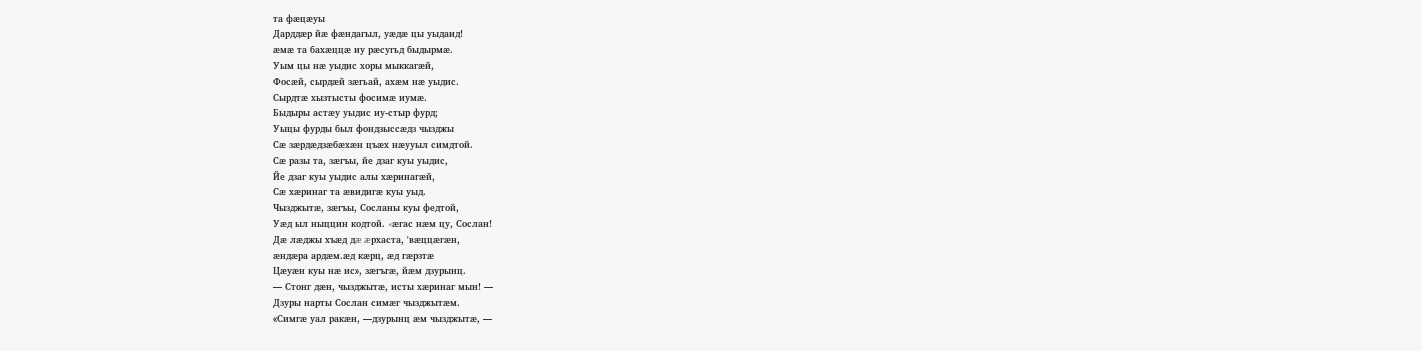та фæцæуы
Дарддæр йæ фæндагыл, уæдæ цы уыдаид!
æмæ та бахæццæ иу рæсугьд быдырмæ.
Уым цы нæ уыдис хоры мыккагæй,
Фосæй, сырдæй зæгьай, ахæм нæ уыдис.
Сырдтæ хызтысты фосимæ иумæ.
Быдыры астæу уыдис иу-стыр фурд;
Уыцы фурды был фондзыссæдз чызджы
Сæ зæрдæдзæбæхæн цъæх нæууыл симдтой.
Сæ разы та, зæгъы, йе дзаг куы уыдис,
Йе дзаг куы уыдис алы хæринагæй,
Сæ хæринаг та æвидигæ куы уыд.
Чызджытæ, зæгъы, Сосланы куы федтой,
Уæд ыл ныццин кодтой. «æгас нæм цу, Сослан!
Дæ лæджы хъæд дæ æрхаста, 'вæццæгæн,
æндæра ардæм.æд кæрц, æд гæрзтæ
Цæуæн куы нæ ис», зæгъгæ, йæм дзурынц.
— Стонг дæн, чызджытæ, исты хæринаг мын! —
Дзуры нарты Сослан симæг чызджытæм.
«Симгæ уал ракæн, —дзурынц æм чызджытæ, —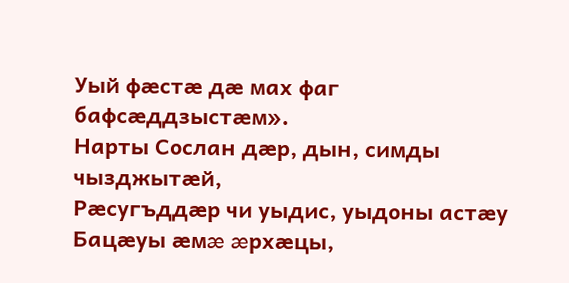Уый фæстæ дæ мах фаг бафсæддзыстæм».
Нарты Сослан дæр, дын, симды чызджытæй,
Рæсугъддæр чи уыдис, уыдоны астæу
Бацæуы æмæ æрхæцы,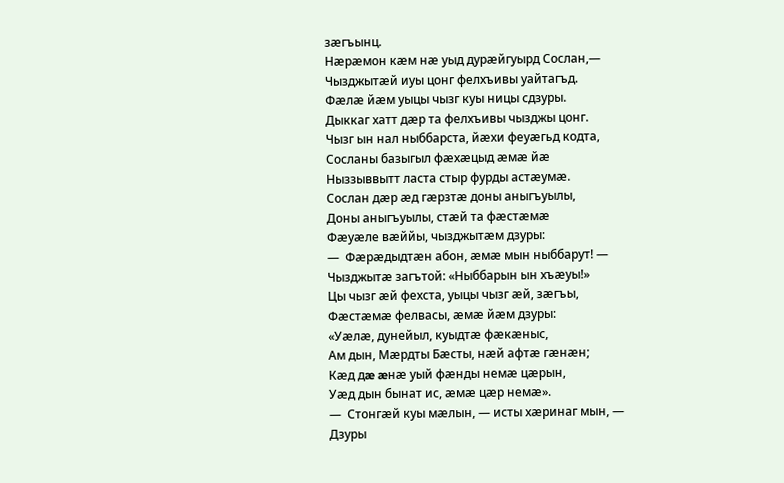зæгъынц.
Нæрæмон кæм нæ уыд дурæйгуырд Сослан,—
Чызджытæй иуы цонг фелхъивы уайтагъд.
Фæлæ йæм уыцы чызг куы ницы сдзуры.
Дыккаг хатт дæр та фелхъивы чызджы цонг.
Чызг ын нал ныббарста, йæхи феуæгьд кодта,
Сосланы базыгыл фæхæцыд æмæ йæ
Ныззыввытт ласта стыр фурды астæумæ.
Сослан дæр æд гæрзтæ доны аныгъуылы,
Доны аныгъуылы, стæй та фæстæмæ
Фæуæле вæййы, чызджытæм дзуры:
—  Фæрæдыдтæн абон, æмæ мын ныббарут! —
Чызджытæ загътой: «Ныббарын ын хъæуы!»
Цы чызг æй фехста, уыцы чызг æй, зæгъы,
Фæстæмæ фелвасы, æмæ йæм дзуры:
«Уæлæ, дунейыл, куыдтæ фæкæныс,
Ам дын, Мæрдты Бæсты, нæй афтæ гæнæн;
Кæд дæ æнæ уый фæнды немæ цæрын,
Уæд дын бынат ис, æмæ цæр немæ».
—  Стонгæй куы мæлын, — исты хæринаг мын, —
Дзуры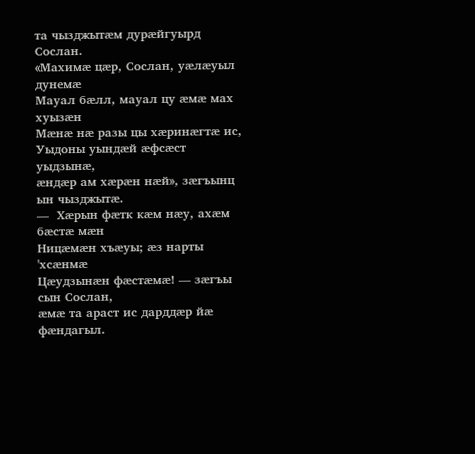та чызджытæм дурæйгуырд Сослан.
«Махимæ цæр, Сослан, уæлæуыл дунемæ
Мауал бæлл, мауал цу æмæ мах хуызæн
Мæнæ нæ разы цы хæринæгтæ ис,
Уыдоны уындæй æфсæст уыдзынæ,
æндæр ам хæрæн нæй», зæгъынц ын чызджытæ.
—  Хæрын фæтк кæм нæу, ахæм бæстæ мæн
Ницæмæн хъæуы; æз нарты 'хсæнмæ
Цæудзынæн фæстæмæ! — зæгъы сын Сослан,
æмæ та араст ис дарддæр йæ фæндагыл.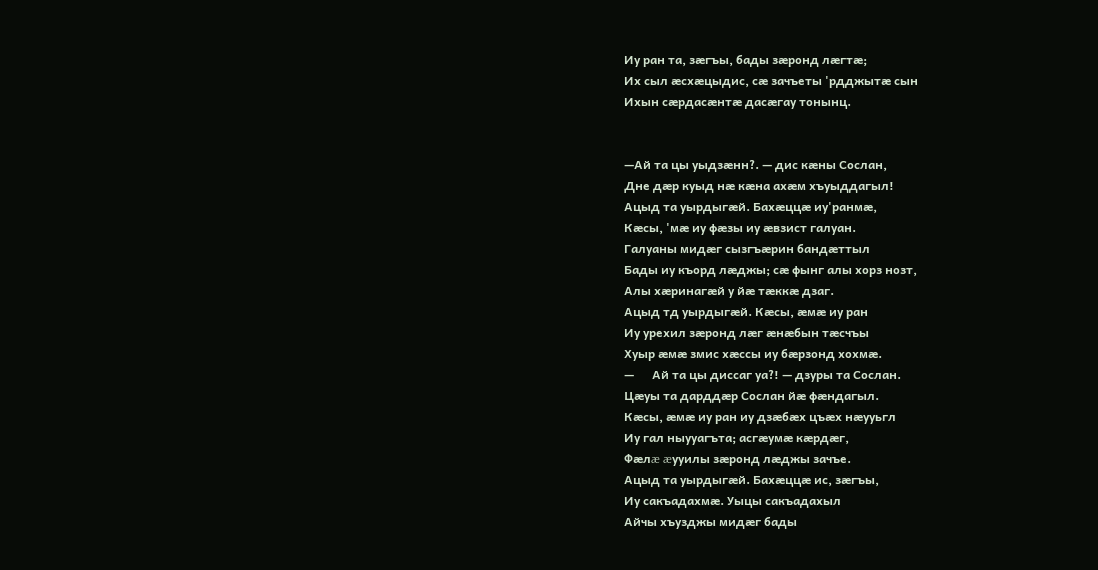Иу ран та, зæгъы, бады зæронд лæгтæ;
Их сыл æсхæцыдис, сæ зачъеты 'рдджытæ сын
Ихын сæрдасæнтæ дасæгау тонынц.


—Ай та цы уыдзæнн?. — дис кæны Сослан,
Дне дæр куыд нæ кæна ахæм хъуыддагыл!
Ацыд та уырдыгæй. Бахæццæ иу'ранмæ,
Кæсы, 'мæ иу фæзы иу æвзист галуан.
Галуаны мидæг сызгъæрин бандæттыл
Бады иу къорд лæджы; сæ фынг алы хорз нозт,
Алы хæринагæй у йæ тæккæ дзаг.
Ацыд тд уырдыгæй. Кæсы, æмæ иу ран
Иу урехил зæронд лæг æнæбын тæсчъы
Хуыр æмæ змис хæссы иу бæрзонд хохмæ.
—      Ай та цы диссаг уа?! — дзуры та Сослан.
Цæуы та дарддæр Сослан йæ фæндагыл.
Кæсы, æмæ иу ран иу дзæбæх цъæх нæууьгл
Иу гал ныууагъта; асгæумæ кæрдæг,
Фæлæ æууилы зæронд лæджы зачъе.
Ацыд та уырдыгæй. Бахæццæ ис, зæгъы,
Иу сакъадахмæ. Уыцы сакъадахыл
Айчы хъузджы мидæг бады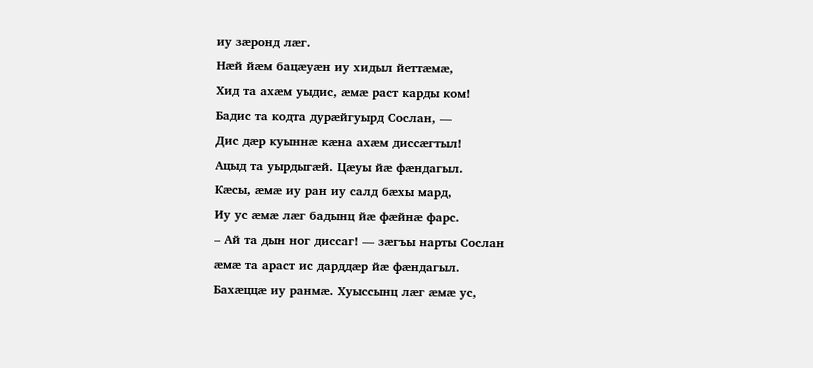иу зæронд лæг.
Нæй йæм бацæуæн иу хидыл йеттæмæ,
Хид та ахæм уыдис, æмæ раст карды ком!
Бадис та кодта дурæйгуырд Сослан, —
Дис дæр куыннæ кæна ахæм диссæгтыл!
Ацыд та уырдыгæй. Цæуы йæ фæндагыл.
Кæсы, æмæ иу ран иу салд бæхы мард,
Иу ус æмæ лæг бадынц йæ фæйнæ фарс.
– Ай та дын ног диссаг! — зæгъы нарты Сослан
æмæ та араст ис дарддæр йæ фæндагыл.
Бахæццæ иу ранмæ. Хуыссынц лæг æмæ ус,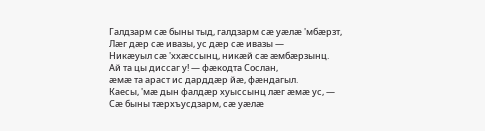Галдзарм сæ быны тыд, галдзарм сæ уæлæ 'мбæрзт,
Лæг дæр сæ ивазы, ус дæр сæ ивазы —
Никæуыл сæ 'ххæссынц, никæй сæ æмбæрзынц.
Ай та цы диссаг у! — фæкодта Сослан,
æмæ та араст ис дарддæр йæ, фæндагыл.
Каесы, 'мæ дын фалдæр хуыссынц лæг æмæ ус, —
Сæ быны тæрхъусдзарм, сæ уæлæ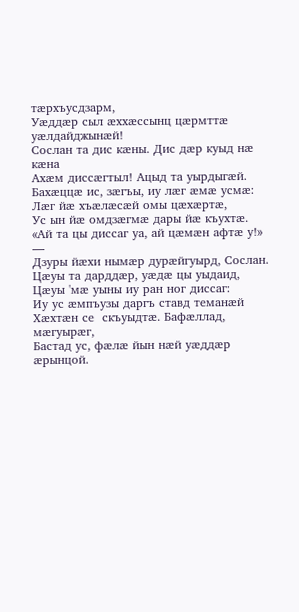тæрхъусдзарм,
Уæддæр сыл æххæссынц цæрмттæ   уæлдайджынæй!
Сослан та дис кæны. Дис дæр куыд нæ кæна
Ахæм диссæгтыл! Ацыд та уырдыгæй.
Бахæццæ ис, зæгъы, иу лæг æмæ усмæ:
Лæг йæ хъæлæсæй омы цæхæртæ,
Ус ын йæ омдзæгмæ дары йæ къухтæ.
«Ай та цы диссаг уа, ай цæмæн афтæ у!» —
Дзуры йæхи нымæр дурæйгуырд, Сослан.
Цæуы та дарддæр, уæдæ цы уыдаид,
Цæуы 'мæ уыны иу ран ног диссаг:
Иу ус æмпъузы даргъ ставд теманæй
Хæхтæн се  скъуыдтæ. Бафæллад, мæгуырæг,
Бастад ус, фæлæ йын нæй уæддæр æрынцой.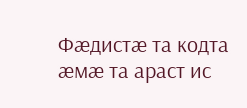Фæдистæ та кодта æмæ та араст ис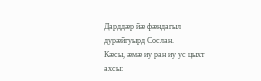Дарддæр йæ фæндагыл дурæйгуырд Сослан.
Кæсы, æмæ иу ран иу ус цыхт ахсы: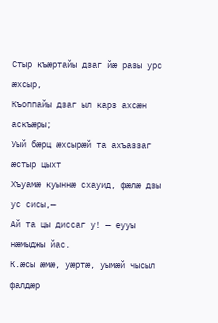Стыр къæртайы дзаг йæ разы урс æхсыр,
Къоппайы дзаг ыл карз ахсæн аскъæры;
Уый бæрц æхсырæй та ахъаззаг æстыр цыхт
Хъуамæ куыннæ схауид, фæлæ дзы ус сисы,—
Ай та цы диссаг у! — еууы нæмыджы йас.
К.æсы æмæ, уæртæ, уымæй чысыл фалдæр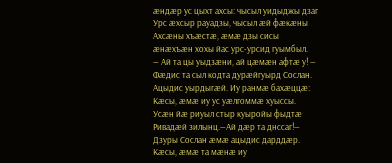æндæр ус цыхт ахсы: чысыл уидыджы дзаг
Урс æхсыр рауадзы, чысыл æй фæкæны
Ахсæны хъæстæ, æмæ дзы сисы
æнæхъæн хохы йас урс-урсид гуымбыл.
— Ай та цы уыдзæни, ай цæмæн афтæ у! —
Фæдис та сыл кодта дурæйгуырд Сослан.
Ацыдис уырдыгæй. Иу ранмæ бахæццæ:
Кæсы, æмæ иу ус уæлгоммæ хуыссы.
Усæн йæ риуыл стыр куыройы фыдтæ
Ривадæй зилынц.—Ай дæр та днссаг!—
Дзуры Сослан æмæ ацыдис дарддæр.
Кæсы, æмæ та мæнæ иу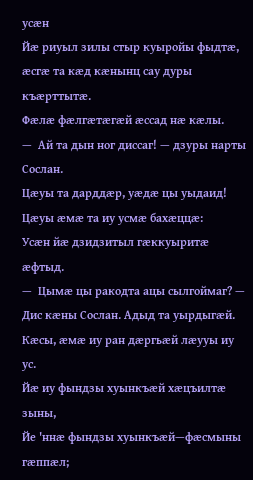усæн
Йæ риуыл зилы стыр куыройы фыдтæ,
æсгæ та кæд кæнынц сау дуры къæрттытæ.
Фæлæ фæлгæтæгæй æссад нæ кæлы.
—  Ай та дын ног диссаг! — дзуры нарты Сослан.
Цæуы та дарддæр, уæдæ цы уыдаид!
Цæуы æмæ та иу усмæ бахæццæ:
Усæн йæ дзидзитыл гæккуыритæ æфтыд.
—  Цымæ цы ракодта ацы сылгоймаг? —
Дис кæны Сослан. Адыд та уырдыгæй.
Кæсы, æмæ иу ран дæргьæй лæууы иу ус.
Йæ иу фындзы хуынкъæй хæцъилтæ зыны,
Йе 'ннæ фындзы хуынкъæй—фæсмыны гæппæл;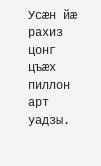Усæн йæ рахиз цонг цъæх пиллон арт уадзы.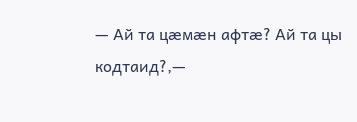— Ай та цæмæн афтæ? Ай та цы кодтаид?,—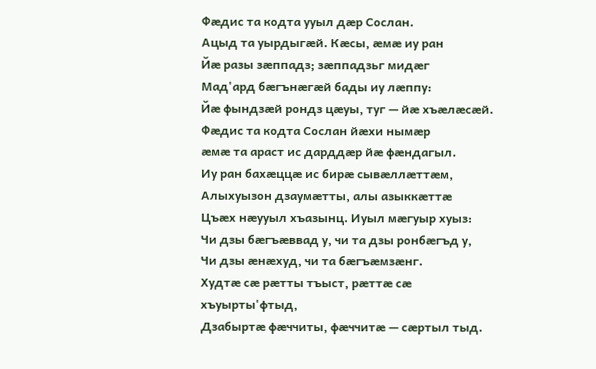Фæдис та кодта ууыл дæр Сослан.
Ацыд та уырдыгæй. Кæсы, æмæ иу ран
Йæ разы зæппадз; зæппадзьг мидæг
Мад'ард бæгънæгæй бады иу лæппу:
Йæ фындзæй рондз цæуы, туг — йæ хъæлæсæй.
Фæдис та кодта Сослан йæхи нымæр
æмæ та араст ис дарддæр йæ фæндагыл.
Иу ран бахæццæ ис бирæ сывæллæттæм,
Алыхуызон дзаумæтты, алы азыккæттæ
Цъæх нæууыл хъазынц. Иуыл мæгуыр хуыз:
Чи дзы бæгъæввад у, чи та дзы ронбæгъд у,
Чи дзы æнæхуд, чи та бæгъæмзæнг.
Худтæ сæ рæтты тъыст, рæттæ сæ хъуырты'фтыд,
Дзабыртæ фæччиты, фæччитæ — сæртыл тыд.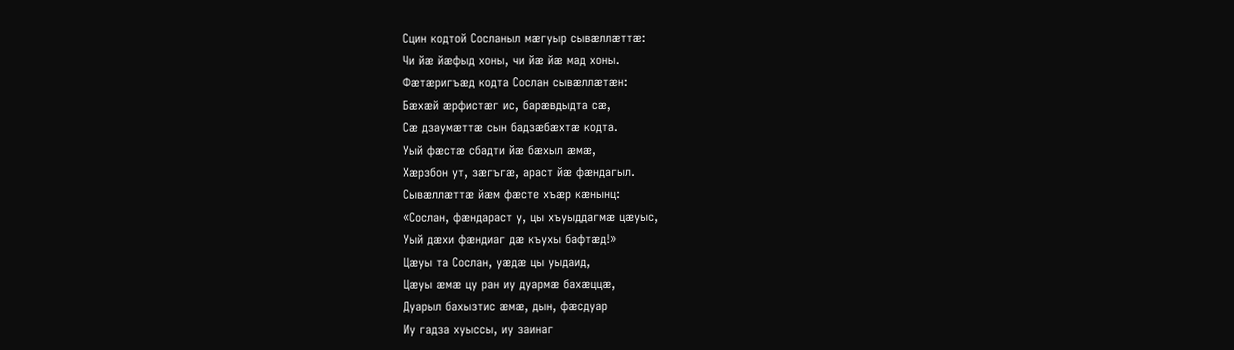Сцин кодтой Сосланыл мæгуыр сывæллæттæ:
Чи йæ йæфыд хоны, чи йæ йæ мад хоны.
Фæтæригъæд кодта Сослан сывæллæтæн:
Бæхæй æрфистæг ис, барæвдыдта сæ,
Сæ дзаумæттæ сын бадзæбæхтæ кодта.
Уый фæстæ сбадти йæ бæхыл æмæ,
Хæрзбон ут, зæгъгæ, араст йæ фæндагыл.
Сывæллæттæ йæм фæсте хъæр кæнынц:
«Сослан, фæндараст у, цы хъуыддагмæ цæуыс,
Уый дæхи фæндиаг дæ къухы бафтæд!»
Цæуы та Сослан, уæдæ цы уыдаид,
Цæуы æмæ цу ран иу дуармæ бахæццæ,
Дуарыл бахызтис æмæ, дын, фæсдуар
Иу гадза хуыссы, иу заинаг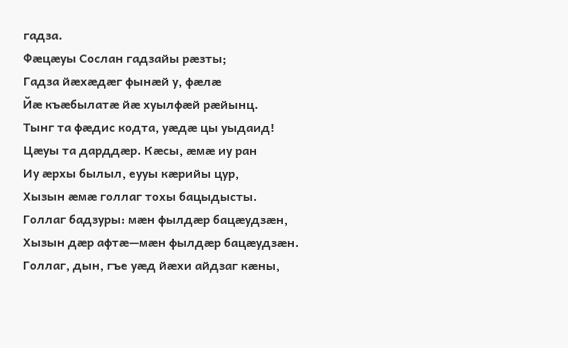гадза.
Фæцæуы Сослан гадзайы рæзты;
Гадза йæхæдæг фынæй у, фæлæ
Йæ къæбылатæ йæ хуылфæй рæйынц.
Тынг та фæдис кодта, уæдæ цы уыдаид!
Цæуы та дарддæр. Кæсы, æмæ иу ран
Иу æрхы былыл, еууы кæрийы цур,
Хызын æмæ голлаг тохы бацыдысты.
Голлаг бадзуры: мæн фылдæр бацæудзæн,
Хызын дæр афтæ—мæн фылдæр бацæудзæн.
Голлаг, дын, гъе уæд йæхи айдзаг кæны,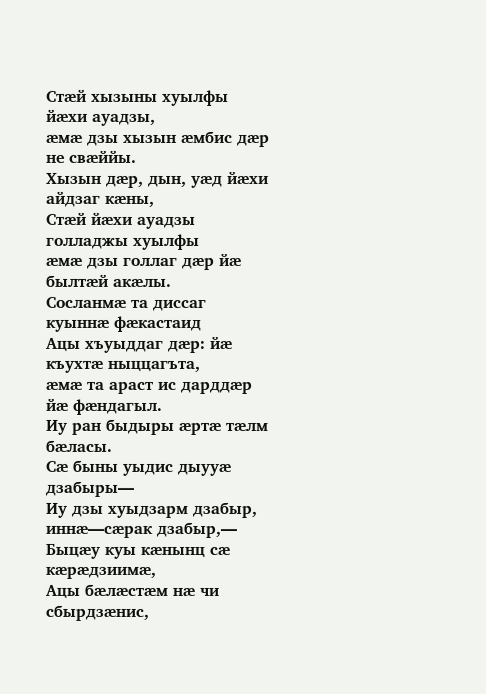Стæй хызыны хуылфы йæхи ауадзы,
æмæ дзы хызын æмбис дæр не свæййы.
Хызын дæр, дын, уæд йæхи айдзаг кæны,
Стæй йæхи ауадзы голладжы хуылфы
æмæ дзы голлаг дæр йæ былтæй акæлы.
Сосланмæ та диссаг куыннæ фæкастаид
Ацы хъуыддаг дæр: йæ къухтæ ныццагъта,
æмæ та араст ис дарддæр йæ фæндагыл.
Иу ран быдыры æртæ тæлм бæласы.
Сæ быны уыдис дыууæ дзабыры—
Иу дзы хуыдзарм дзабыр, иннæ—сæрак дзабыр,—
Быцæу куы кæнынц сæ кæрæдзиимæ,
Ацы бæлæстæм нæ чи сбырдзæнис,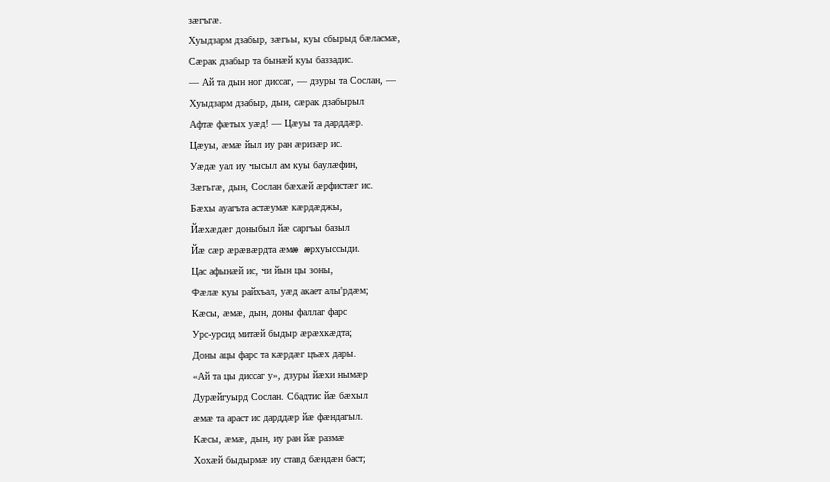зæгъгæ.
Хуыдзарм дзабыр, зæгьы, куы сбырыд бæласмæ,
Сæрак дзабыр та бынæй куы баззадис.
— Ай та дын ног диссаг, — дзуры та Сослан, —
Хуыдзарм дзабыр, дын, сæрак дзабырыл
Афтæ фæтых уæд! — Цæуы та дарддæр.
Цæуы, æмæ йыл иу ран æризæр ис.
Уæдæ уал иу чысыл ам куы баулæфин,
Зæгьгæ, дын, Сослан бæхæй æрфистæг ис.
Бæхы ауагъта астæумæ кæрдæджы,
Йæхæдæг доныбыл йæ саргъы базыл
Йæ сæр æрæвæрдта æмæ æрхуыссыди.
Цас афынæй ис, чи йын цы зоны,
Фæлæ куы райхъал, уæд акает алы'рдæм;
Кæсы, æмæ, дын, доны фаллаг фарс
Урс-урсид митæй быдыр æрæхкæдта;
Доны ацы фарс та кæрдæг цъæх дары.
«Ай та цы диссаг у», дзуры йæхи нымæр
Дурæйгуырд Сослан. Сбадтис йæ бæхыл
æмæ та араст ис дарддæр йæ фæндагыл.
Кæсы, æмæ, дын, иу ран йæ размæ
Хохæй быдырмæ иу ставд бæндæн баст;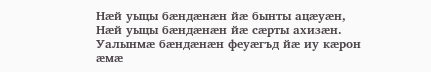Нæй уыцы бæндæнæн йæ бынты ацæуæн,
Нæй уыцы бæндæнæн йæ сæрты ахизæн.
Уалынмæ бæндæнæн феуæгъд йæ иу кæрон
æмæ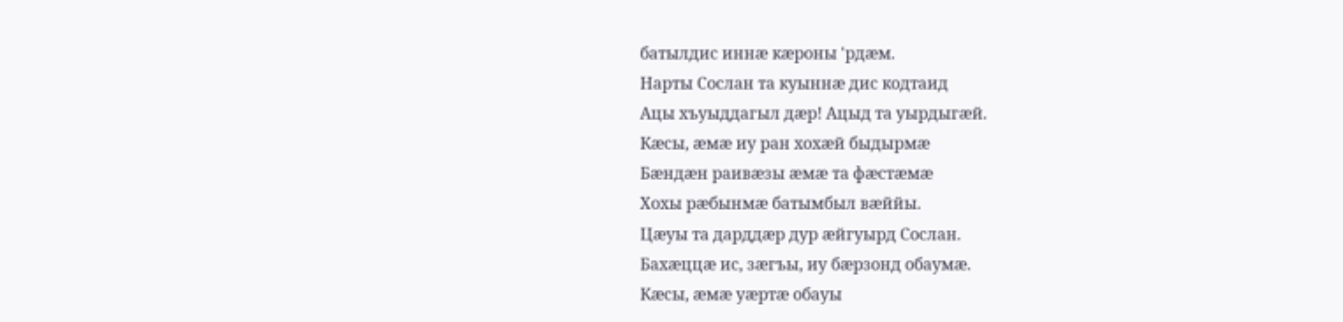батылдис иннæ кæроны 'рдæм.
Нарты Сослан та куыннæ дис кодтаид
Ацы хъуыддагыл дæр! Ацыд та уырдыгæй.
Кæсы, æмæ иу ран хохæй быдырмæ
Бæндæн раивæзы æмæ та фæстæмæ
Хохы рæбынмæ батымбыл вæййы.
Цæуы та дарддæр дур æйгуырд Сослан.
Бахæццæ ис, зæгъы, иу бæрзонд обаумæ.
Кæсы, æмæ уæртæ обауы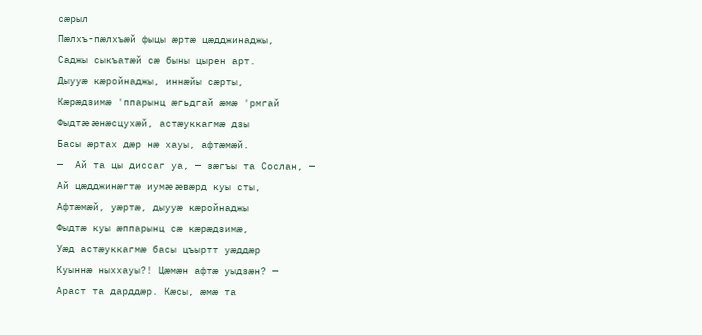сæрыл
Пæлхъ-пæлхъæй фыцы æртæ цæдджинаджы,
Саджы сыкъатæй сæ быны цырен арт.
Дыууæ кæройнаджы, иннæйы сæрты,
Кæрæдзимæ 'ппарынц æгьдгай æмæ 'рмгай
Фыдтæ æнæсцухæй, астæуккагмæ дзы
Басы æртах дæр нæ хауы, афтæмæй.
—  Ай та цы диссаг уа, — зæгъы та Сослан, —
Ай цæдджинæгтæ иумæ æвæрд куы сты,
Афтæмæй, уæртæ, дыууæ кæройнаджы
Фыдтæ куы æппарынц сæ кæрæдзимæ,
Уæд астæуккагмæ басы цъыртт уæддæр
Куыннæ ныххауы?! Цæмæн афтæ уыдзæн? —
Араст та дарддæр. Кæсы, æмæ та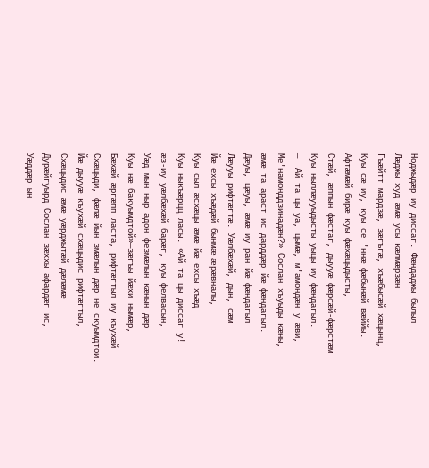Ноджыдæр иу диссаг. Фæндаджы былыл
Лæджы худ æмæ усы кæлмæрзæн
Гъæйтт мардзæ, зæгъгæ, хъæбысæй хæцынц,
Куы сæ иу, куы се 'ннæ фæбынæй вæййы.
Афтæмæй бирæ куы фæхæцыдысты,
Стæй, æппын фæстаг, дыууæ фæрсæй-фæрстæм
Куы ныллæууыдысты уыцы иу фæндагыл.
—  Ай та цы уа, цымæ, м'амондæн у æви,
Ме'намонддзинадæн?» Сослан хъуыды кæны,
æмæ та араст ис дарддæр йæ фæндагыл.
Дæуы, цæуы, æмæ иу ран йæ фæндагыл
Лæууы рифтæгтæ. Уæлбæхæй, дын, сæм
Йæ ехсы хъæдæй бынмæ æрæвналы,
Куы сыл æсхæцы æмæ йæ ехсы хъæд
Куы ныкъæрцц ласы. «Ай та цы диссаг у!
æз-иу уæлбæхæй барæг, куы фелвасын,
Уæд мын ныр адон фезмæлын кæнын дæр
Куы нæ бакуымдтой»—зæгъы йæхи нымæр,
Бæхæй æргæпп ласта, рифтæгтыл иу къухæй
Схæцыди, фæлæ йын змæлын дæр не скуымдтои.
Йæ дыууæ къухæй схæцыдис рифтæгтыл,
Схæцыдис æмæ уæрджытæй дæлæмæ
Дурæйгуырд Сослан зæххы афардæг ис,
Уæддæр ын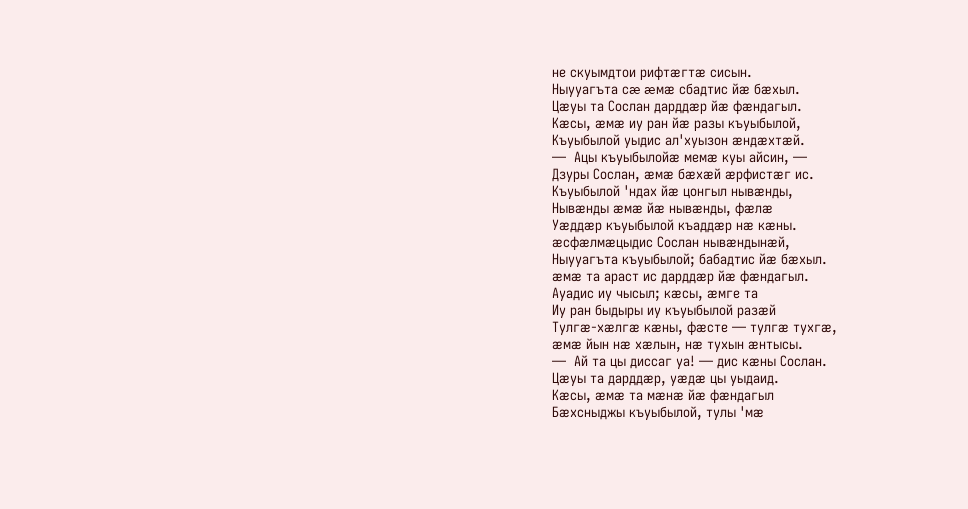не скуымдтои рифтæгтæ сисын.
Ныууагъта сæ æмæ сбадтис йæ бæхыл.
Цæуы та Сослан дарддæр йæ фæндагыл.
Кæсы, æмæ иу ран йæ разы къуыбылой,
Къуыбылой уыдис ал'хуызон æндæхтæй.
—  Ацы къуыбылойæ мемæ куы айсин, —
Дзуры Сослан, æмæ бæхæй æрфистæг ис.
Къуыбылой 'ндах йæ цонгыл нывæнды,
Нывæнды æмæ йæ нывæнды, фæлæ
Уæддæр къуыбылой къаддæр нæ кæны.
æсфæлмæцыдис Сослан нывæндынæй,
Ныууагъта къуыбылой; бабадтис йæ бæхыл.
æмæ та араст ис дарддæр йæ фæндагыл.
Ауадис иу чысыл; кæсы, æмге та
Иу ран быдыры иу къуыбылой разæй
Тулгæ-хæлгæ кæны, фæсте — тулгæ тухгæ,
æмæ йын нæ хæлын, нæ тухын æнтысы.
—  Ай та цы диссаг уа! — дис кæны Сослан.
Цæуы та дарддæр, уæдæ цы уыдаид.
Кæсы, æмæ та мæнæ йæ фæндагыл
Бæхсныджы къуыбылой, тулы 'мæ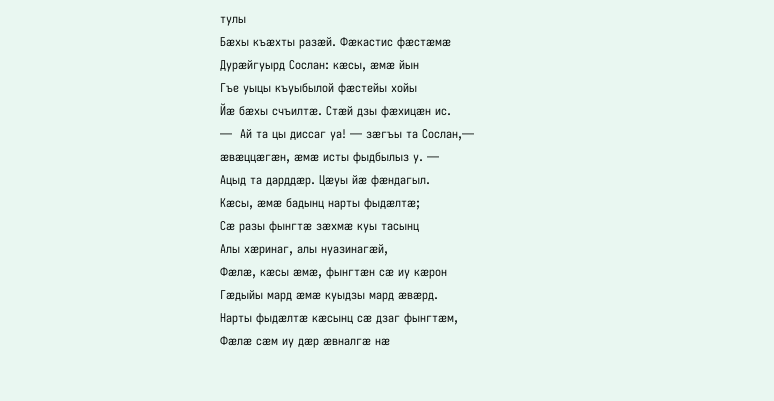тулы
Бæхы къæхты разæй. Фæкастис фæстæмæ
Дурæйгуырд Сослан: кæсы, æмæ йын
Гъе уыцы къуыбылой фæстейы хойы
Йæ бæхы счъилтæ. Стæй дзы фæхицæн ис.
—  Ай та цы диссаг уа! — зæгъы та Сослан,—
æвæццæгæн, æмæ исты фыдбылыз у. —
Ацыд та дарддæр. Цæуы йæ фæндагыл.
Кæсы, æмæ бадынц нарты фыдæлтæ;
Сæ разы фынгтæ зæхмæ куы тасынц
Алы хæринаг, алы нуазинагæй,
Фæлæ, кæсы æмæ, фынгтæн сæ иу кæрон
Гæдыйы мард æмæ куыдзы мард æвæрд.
Нарты фыдæлтæ кæсынц сæ дзаг фынгтæм,
Фæлæ сæм иу дæр æвналгæ нæ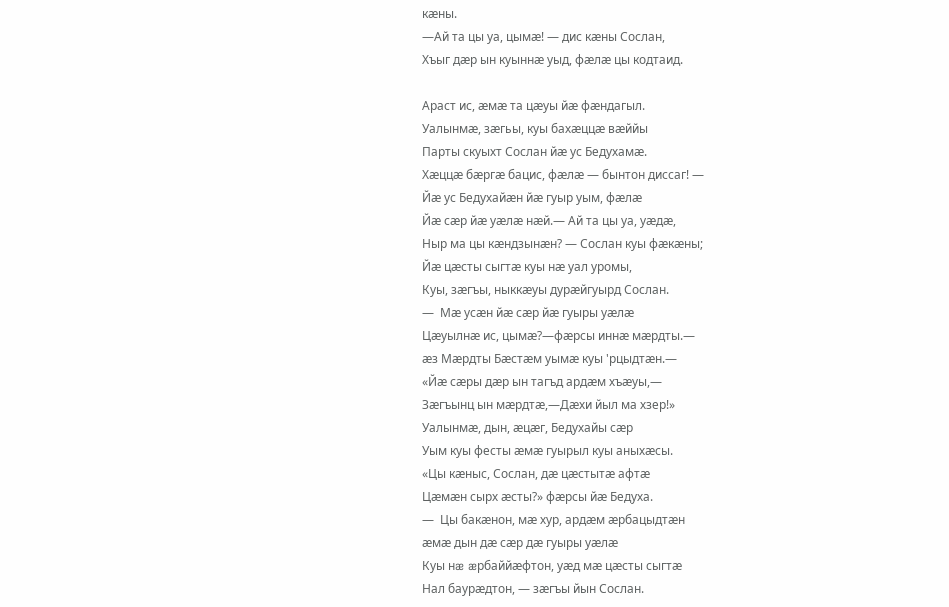кæны.
—Ай та цы уа, цымæ! — дис кæны Сослан,
Хъыг дæр ын куыннæ уыд, фæлæ цы кодтаид.

Араст ис, æмæ та цæуы йæ фæндагыл.
Уалынмæ, зæгьы, куы бахæццæ вæййы
Парты скуыхт Сослан йæ ус Бедухамæ.
Хæццæ бæргæ бацис, фæлæ — бынтон диссаг! —
Йæ ус Бедухайæн йæ гуыр уым, фæлæ
Йæ сæр йæ уæлæ нæй.— Ай та цы уа, уæдæ,
Ныр ма цы кæндзынæн? — Сослан куы фæкæны;
Йæ цæсты сыгтæ куы нæ уал уромы,
Куы, зæгъы, ныккæуы дурæйгуырд Сослан.
—  Мæ усæн йæ сæр йæ гуыры уæлæ
Цæуылнæ ис, цымæ?—фæрсы иннæ мæрдты.—
æз Мæрдты Бæстæм уымæ куы 'рцыдтæн.—
«Йæ сæры дæр ын тагъд ардæм хъæуы,—
Зæгъынц ын мæрдтæ,—Дæхи йыл ма хзер!»
Уалынмæ, дын, æцæг, Бедухайы сæр
Уым куы фесты æмæ гуырыл куы аныхæсы.
«Цы кæныс, Сослан, дæ цæстытæ афтæ
Цæмæн сырх æсты?» фæрсы йæ Бедуха.
—  Цы бакæнон, мæ хур, ардæм æрбацыдтæн
æмæ дын дæ сæр дæ гуыры уæлæ
Куы нæ æрбаййæфтон, уæд мæ цæсты сыгтæ
Нал баурæдтон, — зæгъы йын Сослан.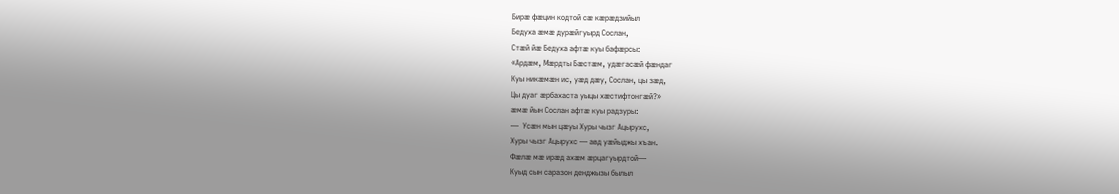Бирæ фæцин кодтой сæ кæрæдзийыл
Бедуха æмæ дурæйгуырд Сослан,
Стæй йæ Бедуха афтæ куы бафæрсы:
«Ардæм, Мæрдты Бæстæм, удæгасæй фæндаг
Куы никæмæн ис, уæд дæу, Сослан, цы зæд,
Цы дуаг æрбахаста уыцы хæстифтонгæй?»
æмæ йын Сослан афтæ куы радзуры:
—  Усæн мын цæуы Хуры чызг Ацырухс,
Хуры чызг Ацырухс — авд уæйыджы хъан.
Фæлæ мæ ирæд ахæм æрцагуырдтой—
Куыд сын саразон денджызы былыл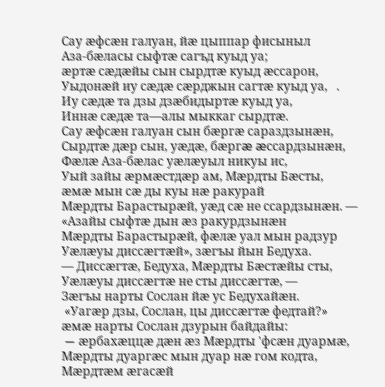Сау æфсæн галуан, йæ цыппар фисыныл
Аза-бæласы сыфтæ сагъд куыд уа;
æртæ сæдæйы сын сырдтæ куыд æссарон,
Уыдонæй иу сæдæ сæрджын сагтæ куыд уа,   .
Иу сæдæ та дзы дзæбидыртæ куыд уа,
Иннæ сæдæ та—алы мыккаг сырдтæ.
Сау æфсæн галуан сын бæргæ сараздзынæн,
Сырдтæ дæр сын, уæдæ, бæргæ æссардзынæн,
Фæлæ Аза-бæлас уæлæуыл никуы ис,
Уый зайы æрмæстдæр ам, Мæрдты Бæсты,
æмæ мын сæ ды куы нæ ракурай
Мæрдты Барастырæй, уæд сæ не ссардзынæн. —
«Азайы сыфтæ дын æз ракурдзынæн
Мæрдты Барастырæй, фæлæ уал мын радзур
Уæлæуы диссæгтæй», зæгъы йын Бедуха.
— Диссæгтæ, Бедуха, Мæрдты Бæстæйы сты,
Уæлæуы диссæгтæ не сты диссæгтæ, —
Зæгъы нарты Сослан йæ ус Бедухайæн.
 «Уагæр дзы, Сослан, цы диссæгтæ федтай?»
æмæ нарты Сослан дзурын байдайы:
 — æрбахæццæ дæн æз Мæрдты 'фсæн дуармæ,
Мæрдты дуаргæс мын дуар нæ гом кодта,
Мæрдтæм æгасæй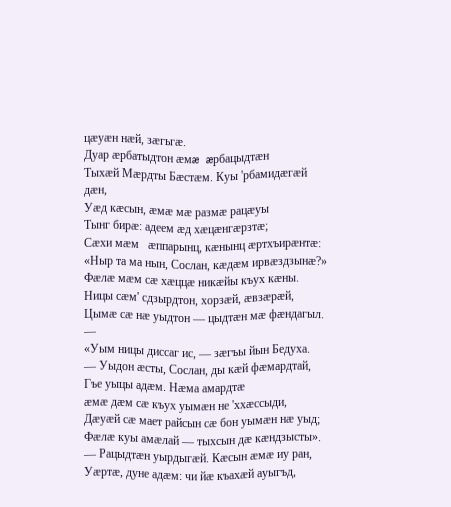цæуæн нæй, зæгьгæ.
Дуар æрбатыдтон æмæ æрбацыдтæн
Тыхæй Мæрдты Бæстæм. Куы 'рбамидæгæй дæн,
Уæд кæсын, æмæ мæ размæ рацæуы
Тынг бирæ: адеем æд хæцæнгæрзтæ;
Сæхи мæм   æппарынц, кæнынц æртхъирæнтæ:
«Ныр та ма нын, Сослан, кæдæм ирвæздзынæ?»
Фæлæ мæм сæ хæццæ никæйы къух кæны.
Ницы сæм' сдзырдтон, хорзæй, æвзæрæй,
Цымæ сæ нæ уыдтон — цыдтæн мæ фæндагыл. —
«Уым ницы диссаг ис, — зæгъы йын Бедуха.
— Уыдон æсты, Сослан, ды кæй фæмардтай,
Гъе уыцы адæм. Нæма амардтæ
æмæ дæм сæ къух уымæн не 'ххæссыди,
Дæуæй сæ мает райсын сæ бон уымæн нæ уыд;
Фæлæ куы амæлай — тыхсын дæ кæндзысты».
— Рацыдтæн уырдыгæй. Кæсын æмæ иу ран,
Уæртæ, дуне адæм: чи йæ къахæй ауыгъд,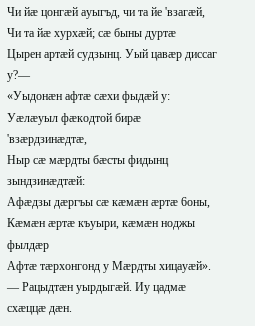Чи йæ цонгæй ауыгъд, чи та йе 'взагæй,
Чи та йæ хурхæй; сæ быны дуртæ
Цырен артæй судзынц. Уый цавæр диссаг у?—
«Уыдонæн афтæ сæхи фыдæй у:
Уæлæуыл фæкодтой бирæ 'взæрдзинæдтæ,
Ныр сæ мæрдты бæсты фидынц зындзинæдтæй:
Афæдзы дæргъы сæ кæмæн æртæ 6оны,
Кæмæн æртæ къуыри, кæмæн ноджы фылдæр
Афтæ тæрхонгонд у Мæрдты хицауæй».
— Рацыдтæн уырдыгæй. Иу цадмæ схæццæ дæн.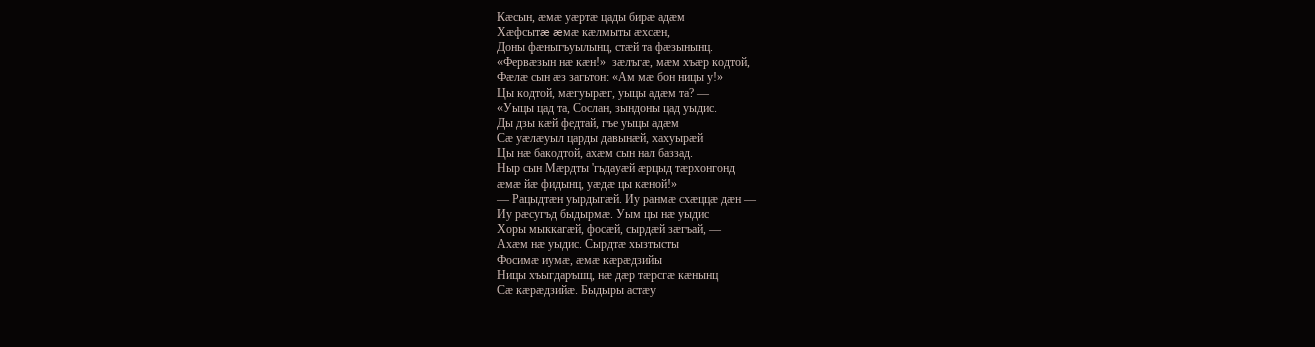Кæсын, æмæ уæртæ цады бирæ адæм
Хæфсытæ æмæ кæлмыты æхсæн,
Доны фæныгъуылынц, стæй та фæзынынц.
«Фервæзын нæ кæн!»  зæлъгæ, мæм хъæр кодтой,
Фæлæ сын æз загьтон: «Ам мæ бон ницы у!»
Цы кодтой, мæгуырæг, уыцы адæм та? —
«Уыцы цад та, Сослан, зындоны цад уыдис.
Ды дзы кæй федтай, гъе уыцы адæм
Сæ уæлæуыл царды давынæй, хахуырæй
Цы нæ бакодтой, ахæм сын нал баззад.
Ныр сын Мæрдты 'гьдауæй æрцыд тæрхонгонд
æмæ йæ фидынц, уæдæ цы кæной!»
— Рацыдтæн уырдыгæй. Иу ранмæ схæццæ дæн —
Иу рæсугъд быдырмæ. Уым цы нæ уыдис
Хоры мыккагæй, фосæй, сырдæй зæгъай, —
Ахæм нæ уыдис. Сырдтæ хызтысты
Фосимæ иумæ, æмæ кæрæдзийы
Ницы хъыгдаръшц, нæ дæр тæрсгæ кæнынц
Сæ кæрæдзийæ. Быдыры астæу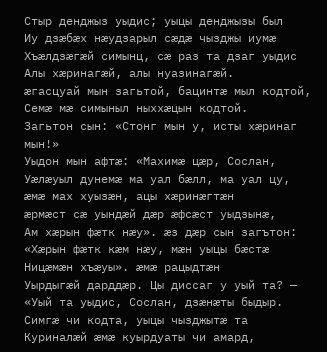Стыр денджыз уыдис; уыцы денджызы был
Иу дзæбæх нæудзарыл сæдæ чызджы иумæ
Хъæлдзæгæй симынц, сæ раз та дзаг уыдис
Алы хæринагæй, алы нуазинагæй.
æгасцуай мын загьтой, бацинтæ мыл кодтой,
Семæ мæ симыныл ныххæцын кодтой.
Загьтон сын: «Стонг мын у, исты хæринаг мын!»
Уыдон мын афтæ: «Махимæ цæр, Сослан,
Уæлæуыл дунемæ ма уал бæлл, ма уал цу,
æмæ мах хуызæн, ацы хæринæгтæн
æрмæст сæ уындæй дæр æфсæст уыдзынæ,
Ам хæрын фæтк нæу». æз дæр сын загътон:
«Хæрын фæтк кæм нæу, мæн уыцы бæстæ
Ницæмæн хъæуы». æмæ рацыдтæн
Уырдыгæй дарддæр. Цы диссаг у уый та? —
«Уый та уыдис, Сослан, дзæнæты быдыр.
Симгæ чи кодта, уыцы чызджытæ та
Куриналæй æмæ куырдуаты чи амард,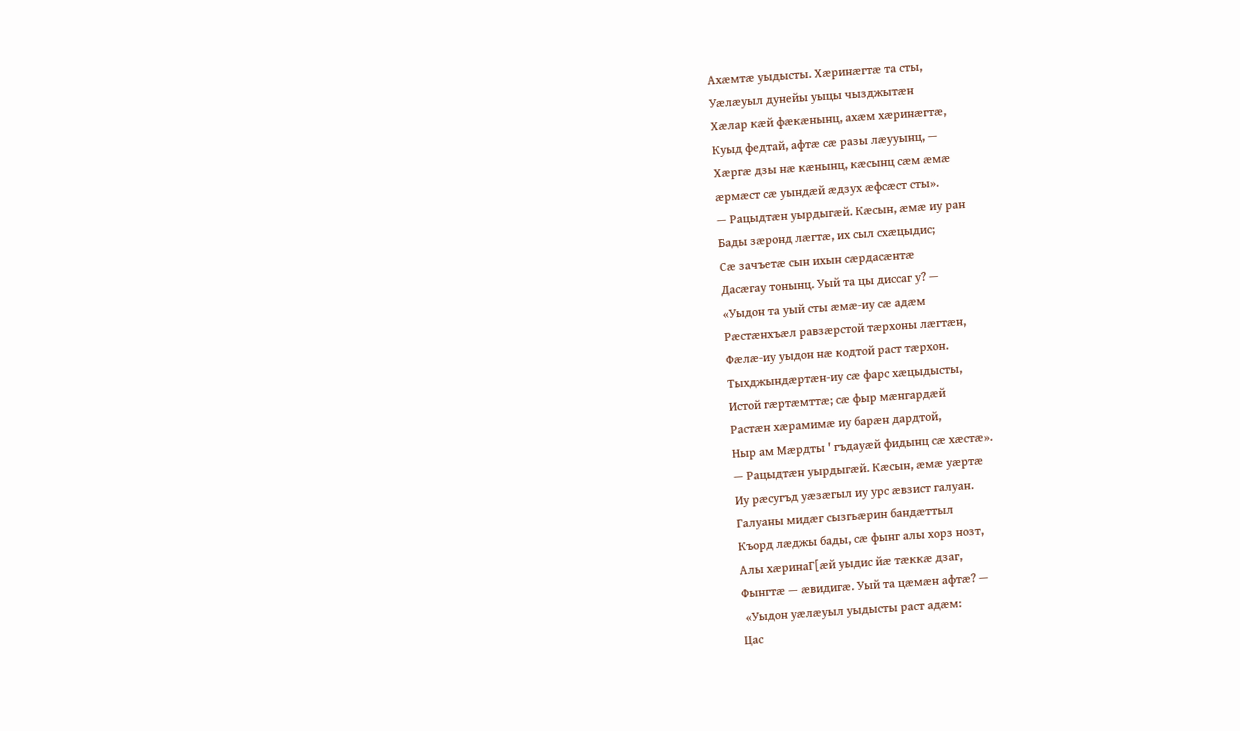Ахæмтæ уыдысты. Хæринæгтæ та сты,
Уæлæуыл дунейы уыцы чызджытæн
Хæлар кæй фæкæнынц, ахæм хæринæгтæ,
Куыд федтай, афтæ сæ разы лæууынц, —
Хæргæ дзы нæ кæнынц, кæсынц сæм æмæ
æрмæст сæ уындæй æдзух æфсæст сты».
— Рацыдтæн уырдыгæй. Кæсын, æмæ иу ран
Бады зæронд лæгтæ, их сыл схæцыдис;
Сæ зачъетæ сын ихын сæрдасæнтæ
Дасæгау тонынц. Уый та цы диссаг у? —
«Уыдон та уый сты æмæ-иу сæ адæм
Рæстæнхъæл равзæрстой тæрхоны лæгтæн,
Фæлæ-иу уыдон нæ кодтой раст тæрхон.
Тыхджындæртæн-иу сæ фарс хæцыдысты,
Истой гæртæмттæ; сæ фыр мæнгардæй
Растæн хæрамимæ иу барæн дардтой,
Ныр ам Мæрдты ' гъдауæй фидынц сæ хæстæ».
— Рацыдтæн уырдыгæй. Кæсын, æмæ уæртæ
Иу рæсугъд уæзæгыл иу урс æвзист галуан.
Галуаны мидæг сызгьæрин бандæттыл
Къорд лæджы бады, сæ фынг алы хорз нозт,
Алы хæринаГ[æй уыдис йæ тæккæ дзаг,
Фынгтæ — æвидигæ. Уый та цæмæн афтæ? —
 «Уыдон уæлæуыл уыдысты раст адæм:
Цас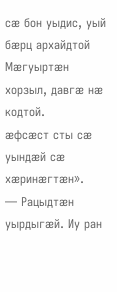сæ бон уыдис, уый бæрц архайдтой
Мæгуыртæн хорзыл, давгæ нæ кодтой.
æфсæст сты сæ уындæй сæ хæринæгтæн».
— Рацыдтæн уырдыгæй. Иу ран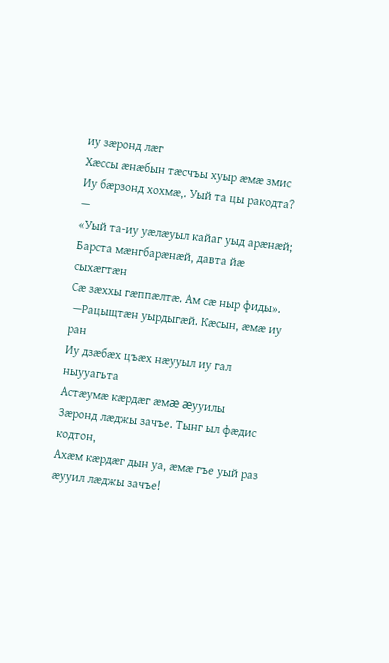иу зæронд лæг
Хæссы æнæбын тæсчъы хуыр æмæ змис
Иу бæрзонд хохмæ,. Уый та цы ракодта? —
«Уый та-иу уæлæуыл кайаг уыд арæнæй;
Барста мæнгбарæнæй, давта йæ сыхæгтæн
Сæ зæххы гæппæлтæ. Ам сæ ныр фиды».
 —Рацыщтæн уырдыгæй. Кæсын, æмæ иу ран
Иу дзæбæх цъæх нæууыл иу гал ныууагьта
Астæумæ кæрдæг æмæ æууилы
Зæронд лæджы зачъе. Тынг ыл фæдис кодтон,
Ахæм кæрдæг дын уа, æмæ гъе уый раз
æууил лæджы зачъе!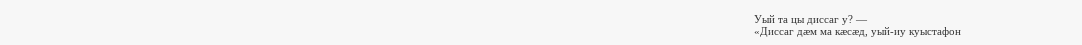Уый та цы диссаг у? —
«Диссаг дæм ма кæсæд, уый-иу куыстафон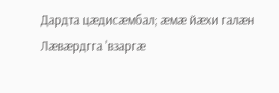Дардта цæдисæмбал; æмæ йæхи галæн
Лæвæрдгга 'взаргæ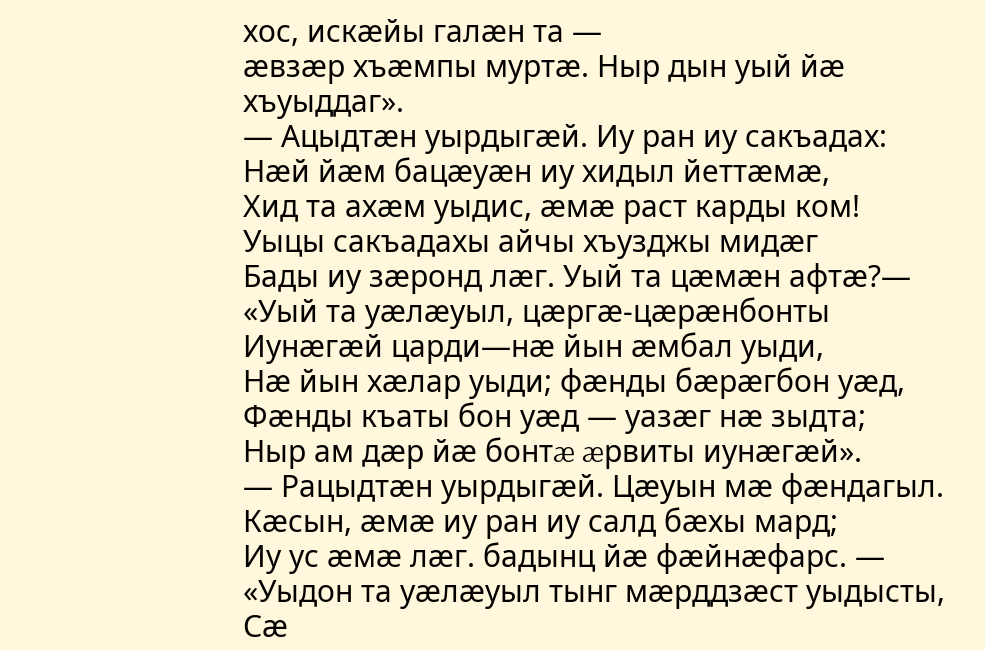хос, искæйы галæн та —
æвзæр хъæмпы муртæ. Ныр дын уый йæ хъуыддаг».
— Ацыдтæн уырдыгæй. Иу ран иу сакъадах:
Нæй йæм бацæуæн иу хидыл йеттæмæ,
Хид та ахæм уыдис, æмæ раст карды ком!
Уыцы сакъадахы айчы хъузджы мидæг
Бады иу зæронд лæг. Уый та цæмæн афтæ?—
«Уый та уæлæуыл, цæргæ-цæрæнбонты
Иунæгæй царди—нæ йын æмбал уыди,
Нæ йын хæлар уыди; фæнды бæрæгбон уæд,
Фæнды къаты бон уæд — уазæг нæ зыдта;
Ныр ам дæр йæ бонтæ æрвиты иунæгæй».
— Рацыдтæн уырдыгæй. Цæуын мæ фæндагыл.
Кæсын, æмæ иу ран иу салд бæхы мард;
Иу ус æмæ лæг. бадынц йæ фæйнæфарс. —
«Уыдон та уæлæуыл тынг мæрддзæст уыдысты,
Сæ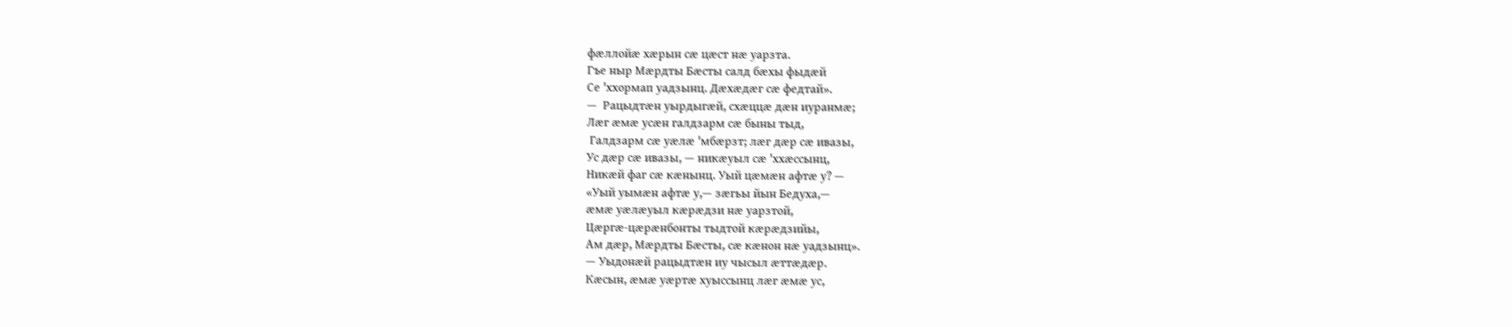фæллойæ хæрын сæ цæст нæ уарзта.
Гъе ныр Мæрдты Бæсты салд бæхы фыдæй
Се 'ххормап уадзынц. Дæхæдæг сæ федтай».
—  Рацыдтæн уырдыгæй, схæццæ дæн иуранмæ;
Лæг æмæ усæн галдзарм сæ быны тыд,
 Галдзарм сæ уæлæ 'мбæрзт; лæг дæр сæ ивазы,
Ус дæр сæ ивазы, — никæуыл сæ 'ххæссынц,
Никæй фаг сæ кæнынц. Уый цæмæн афтæ у? —
«Уый уымæн афтæ у,— зæгьы йын Бедуха,—
æмæ уæлæуыл кæрæдзи нæ уарзтой,
Цæргæ-цæрæнбонты тыдтой кæрæдзийы,
Ам дæр, Мæрдты Бæсты, сæ кæнон нæ уадзынц».
— Уыдонæй рацыдтæн иу чысыл æттæдæр.
Кæсын, æмæ уæртæ хуыссынц лæг æмæ ус,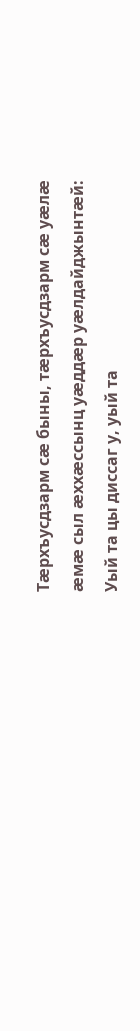Тæрхъусдзарм сæ быны, тæрхъусдзарм сæ уæлæ
æмæ сыл æххæссынц уæддæр уæлдайджынтæй:
Уый та цы диссаг у, уый та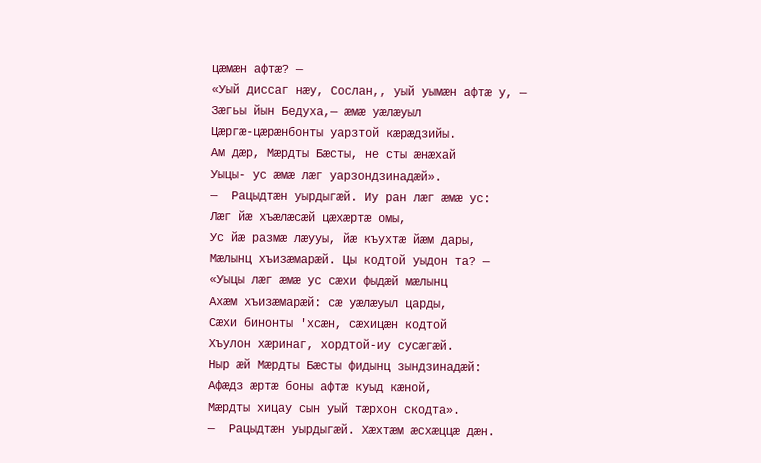цæмæн афтæ? —
«Уый диссаг нæу, Сослан,, уый уымæн афтæ у, —
Зæгьы йын Бедуха,— æмæ уæлæуыл
Цæргæ-цæрæнбонты уарзтой кæрæдзийы.
Ам дæр, Мæрдты Бæсты, не сты æнæхай
Уыцы- ус æмæ лæг уарзондзинадæй».
—  Рацыдтæн уырдыгæй. Иу ран лæг æмæ ус:
Лæг йæ хъæлæсæй цæхæртæ омы,
Ус йæ размæ лæууы, йæ къухтæ йæм дары,
Мæлынц хъизæмарæй. Цы кодтой уыдон та? —
«Уыцы лæг æмæ ус сæхи фыдæй мæлынц
Ахæм хъизæмарæй: сæ уæлæуыл царды,
Сæхи бинонты 'хсæн, сæхицæн кодтой
Хъулон хæринаг, хордтой-иу сусæгæй.
Ныр æй Мæрдты Бæсты фидынц зындзинадæй:
Афæдз æртæ боны афтæ куыд кæной,
Мæрдты хицау сын уый тæрхон скодта».
—  Рацыдтæн уырдыгæй. Хæхтæм æсхæццæ дæн.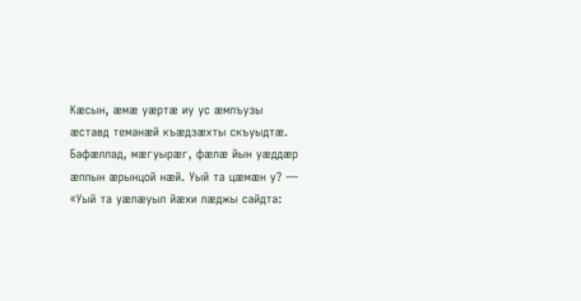Кæсын, æмæ уæртæ иу ус æмпъузы
æставд теманæй къæдзæхты скъуыдтæ.
Бафæллад, мæгуырæг, фæлæ йын уæддæр
æппын æрынцой нæй. Уый та цæмæн у? —
«Уый та уæлæуыл йæхи лæджы сайдта: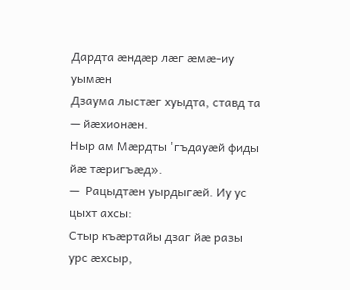Дардта æндæр лæг æмæ-иу уымæн
Дзаума лыстæг хуыдта, ставд та — йæхионæн.
Ныр ам Мæрдты 'гъдауæй фиды йæ тæригъæд».
—  Рацыдтæн уырдыгæй. Иу ус цыхт ахсы:
Стыр къæртайы дзаг йæ разы урс æхсыр,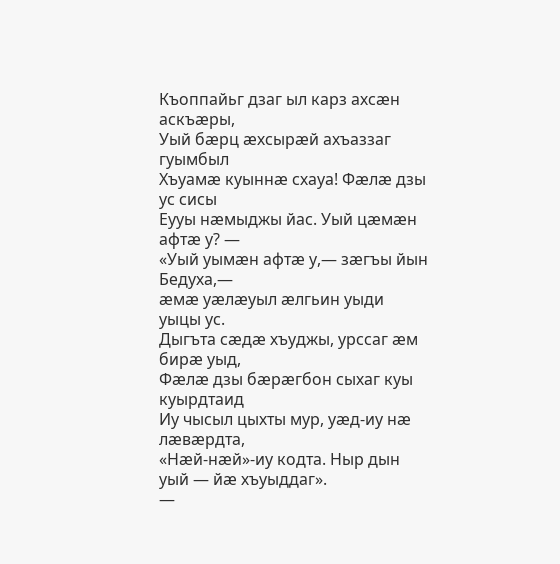Къоппайьг дзаг ыл карз ахсæн аскъæры,
Уый бæрц æхсырæй ахъаззаг гуымбыл
Хъуамæ куыннæ схауа! Фæлæ дзы ус сисы
Еууы нæмыджы йас. Уый цæмæн афтæ у? —
«Уый уымæн афтæ у,— зæгъы йын Бедуха,—
æмæ уæлæуыл æлгьин уыди уыцы ус.
Дыгъта сæдæ хъуджы, урссаг æм бирæ уыд,
Фæлæ дзы бæрæгбон сыхаг куы куырдтаид
Иу чысыл цыхты мур, уæд-иу нæ лæвæрдта,
«Нæй-нæй»-иу кодта. Ныр дын уый — йæ хъуыддаг».
—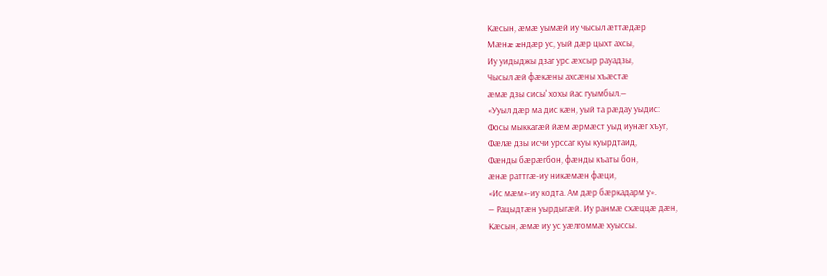Кæсын, æмæ уымæй иу чысыл æттæдæр
Мæнæ æндæр ус, уый дæр цыхт ахсы,
Иу уидыджы дзаг урс æхсыр рауадзы,
Чысыл æй фæкæны ахсæны хъæстæ
æмæ дзы сисы' хохы йас гуымбыл.—
«Ууыл дæр ма дис кæн, уый та рæдау уыдис:
Фосы мыккагæй йæм æрмæст уыд иунæг хъуг,
Фæлæ дзы исчи урссаг куы куырдтаид,
Фæнды бæрæгбон, фæнды къаты бон,
æнæ раттгæ-иу никæмæн фæци,
«Ис мæм»-иу кодта. Ам дæр бæркадарм у».
— Рацыдтæн уырдыгæй. Иу ранмæ схæццæ дæн,
Кæсын, æмæ иу ус уæлгоммæ хуыссы.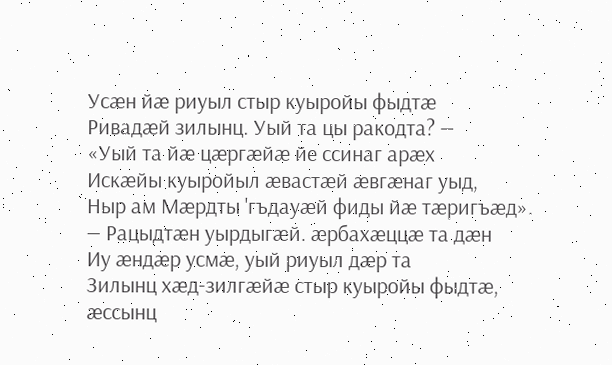Усæн йæ риуыл стыр куыройы фыдтæ
Ривадæй зилынц. Уый та цы ракодта? —
«Уый та йæ цæргæйæ йе ссинаг арæх
Искæйы куыройыл æвастæй æвгæнаг уыд,
Ныр ам Мæрдты 'гъдауæй фиды йæ тæригъæд».
— Рацыдтæн уырдыгæй. æрбахæццæ та дæн
Иу æндæр усмæ, уый риуыл дæр та
Зилынц хæд-зилгæйæ стыр куыройы фыдтæ,
æссынц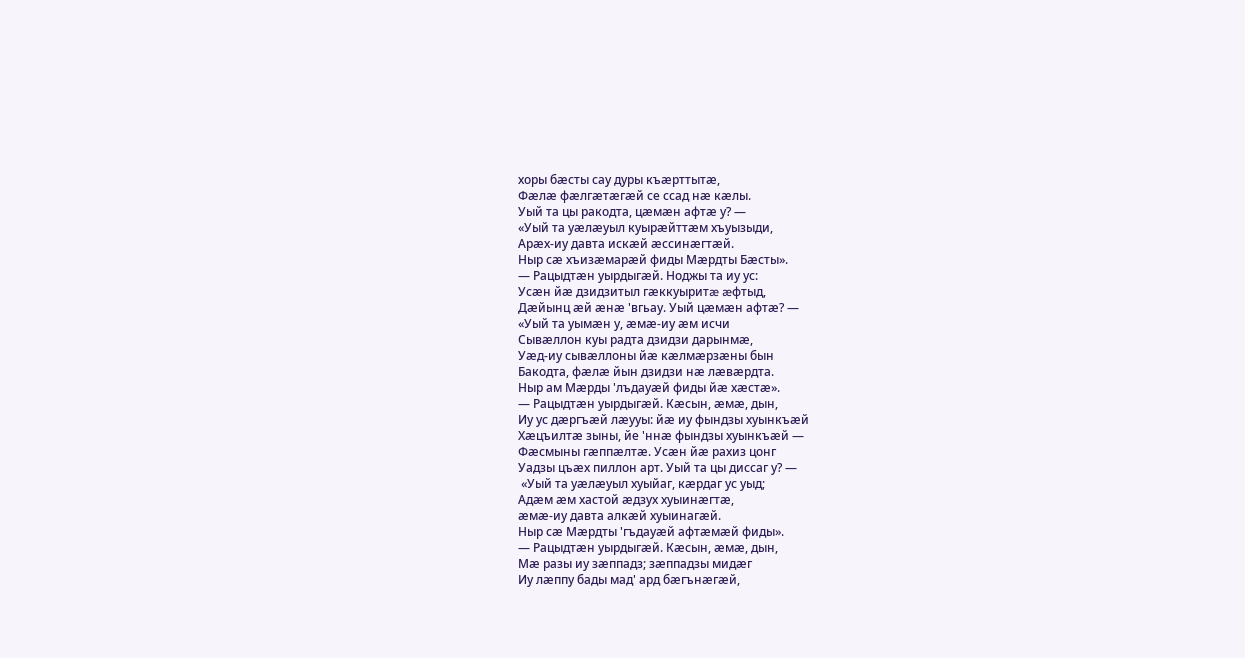хоры бæсты сау дуры къæрттытæ,
Фæлæ фæлгæтæгæй се ссад нæ кæлы.
Уый та цы ракодта, цæмæн афтæ у? —
«Уый та уæлæуыл куырæйттæм хъуызыди,
Арæх-иу давта искæй æссинæгтæй.
Ныр сæ хъизæмарæй фиды Мæрдты Бæсты».
— Рацыдтæн уырдыгæй. Ноджы та иу ус:
Усæн йæ дзидзитыл гæккуыритæ æфтыд,
Дæйынц æй æнæ 'вгьау. Уый цæмæн афтæ? —
«Уый та уымæн у, æмæ-иу æм исчи
Сывæллон куы радта дзидзи дарынмæ,
Уæд-иу сывæллоны йæ кæлмæрзæны бын
Бакодта, фæлæ йын дзидзи нæ лæвæрдта.
Ныр ам Мæрды 'лъдауæй фиды йæ хæстæ».
— Рацыдтæн уырдыгæй. Кæсын, æмæ, дын,
Иу ус дæргъæй лæууы: йæ иу фындзы хуынкъæй
Хæцъилтæ зыны, йе 'ннæ фындзы хуынкъæй —
Фæсмыны гæппæлтæ. Усæн йæ рахиз цонг
Уадзы цъæх пиллон арт. Уый та цы диссаг у? —
 «Уый та уæлæуыл хуыйаг, кæрдаг ус уыд;
Адæм æм хастой æдзух хуыинæгтæ,
æмæ-иу давта алкæй хуыинагæй.
Ныр сæ Мæрдты 'гъдауæй афтæмæй фиды».
— Рацыдтæн уырдыгæй. Кæсын, æмæ, дын,
Мæ разы иу зæппадз; зæппадзы мидæг
Иу лæппу бады мад' ард бæгънæгæй,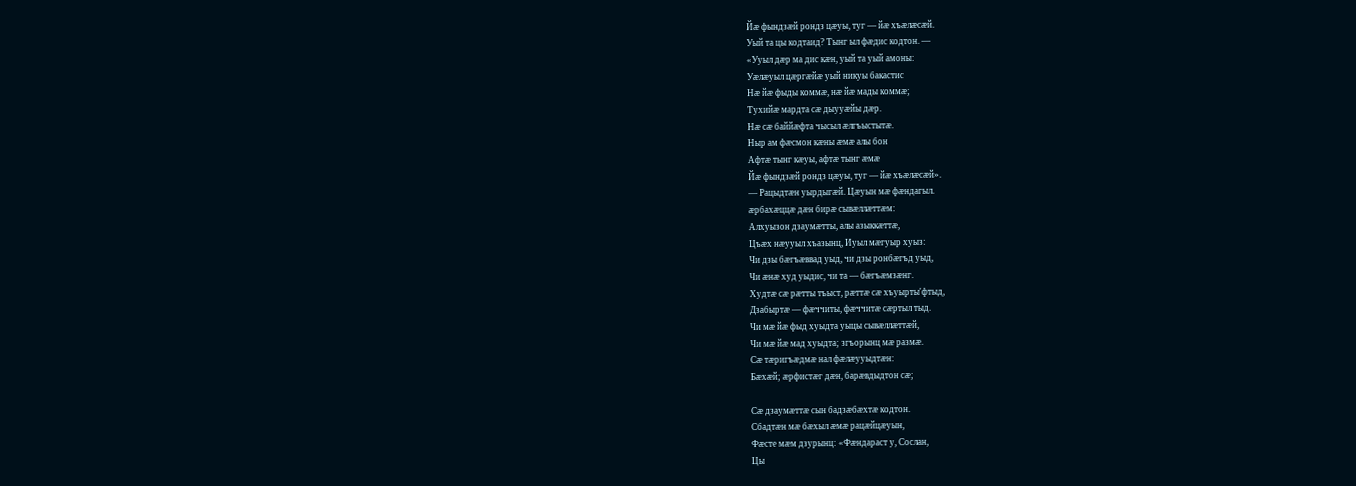Йæ фындзæй рондз цæуы, туг — йæ хъæлæсæй.
Уый та цы кодтаид? Тынг ыл фæдис кодтон. —
«Ууыл дæр ма дис кæн, уый та уый амоны:
Уæлæуыл цæргæйæ уый никуы бакастис
Нæ йæ фыды коммæ, нæ йæ мады коммæ;
Тухийæ мардта сæ дыууæйы дæр.
Нæ сæ баййæфта чысыл æлгъыстытæ.
Ныр ам фæсмон кæны æмæ алы бон
Афтæ тынг кæуы, афтæ тынг æмæ
Йæ фындзæй рондз цæуы, туг — йæ хъæлæсæй».
— Рацыдтæн уырдыгæй. Цæуын мæ фæндагыл.
æрбахæццæ дæн бирæ сывæллæттæм:
Алхуызон дзаумæтты, алы азыккæттæ,
Цъæх нæууыл хъазынц, Иуыл мæгуыр хуыз:
Чи дзы бæгъæввад уыд, чи дзы ронбæгъд уыд,
Чи æнæ худ уыдис, чи та — бæгъæмзæнг.
Худтæ сæ рæтты тъыст, рæттæ сæ хъуырты'фтыд,
Дзабыртæ — фæччиты, фæччитæ сæртыл тыд.
Чи мæ йæ фыд хуыдта уыцы сывæллæттæй,
Чи мæ йæ мад хуыдта; згъорынц мæ размæ.
Сæ тæригъæдмæ нал фæлæууыдтæн:
Бæхæй; æрфистæг дæн, барæвдыдтон сæ;

Сæ дзаумæттæ сын бадзæбæхтæ кодтон.
Сбадтæн мæ бæхыл æмæ рацæйцæуын,
Фæсте мæм дзурынц: «Фæндараст у, Сослан,
Цы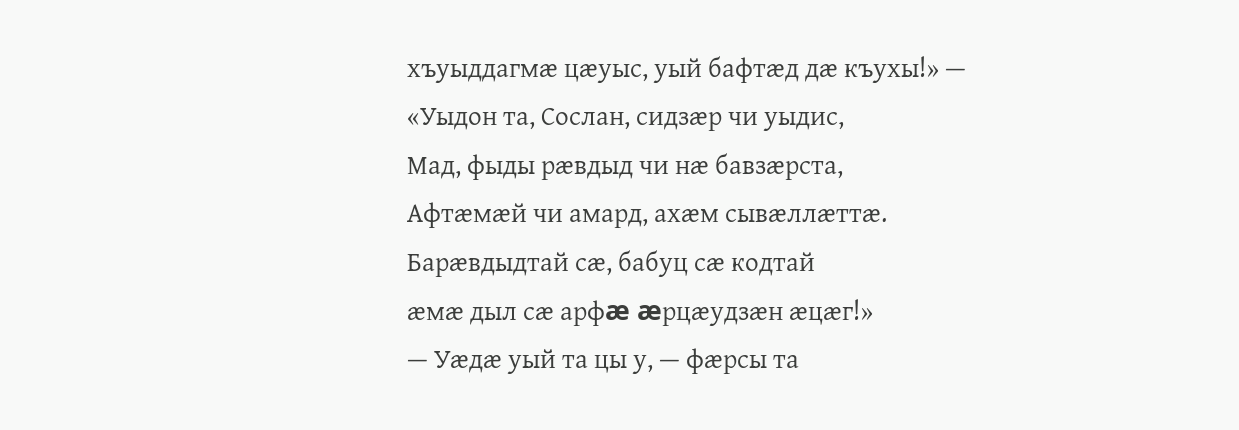хъуыддагмæ цæуыс, уый бафтæд дæ къухы!» —
«Уыдон та, Сослан, сидзæр чи уыдис,
Мад, фыды рæвдыд чи нæ бавзæрста,
Афтæмæй чи амард, ахæм сывæллæттæ.
Барæвдыдтай сæ, бабуц сæ кодтай
æмæ дыл сæ арфæ æрцæудзæн æцæг!»
— Уæдæ уый та цы у, — фæрсы та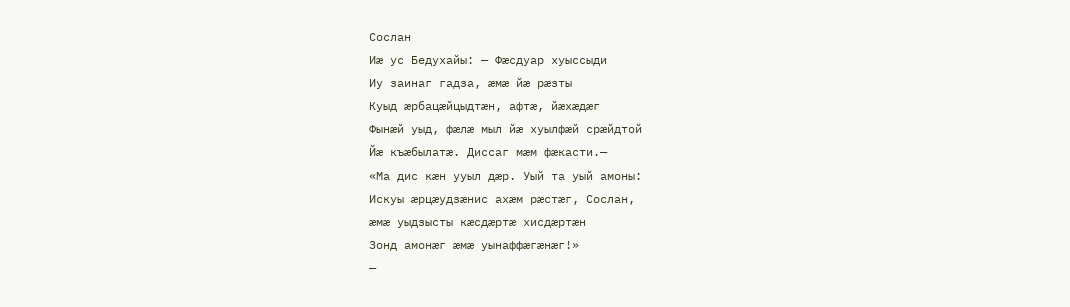Сослан
Иæ ус Бедухайы: — Фæсдуар хуыссыди
Иу заинаг гадза, æмæ йæ рæзты
Куыд æрбацæйцыдтæн, афтæ, йæхæдæг
Фынæй уыд, фæлæ мыл йæ хуылфæй срæйдтой
Йæ къæбылатæ. Диссаг мæм фæкасти.—
«Ма дис кæн ууыл дæр. Уый та уый амоны:
Искуы æрцæудзæнис ахæм рæстæг, Сослан,
æмæ уыдзысты кæсдæртæ хисдæртæн
Зонд амонæг æмæ уынаффæгæнæг!»
—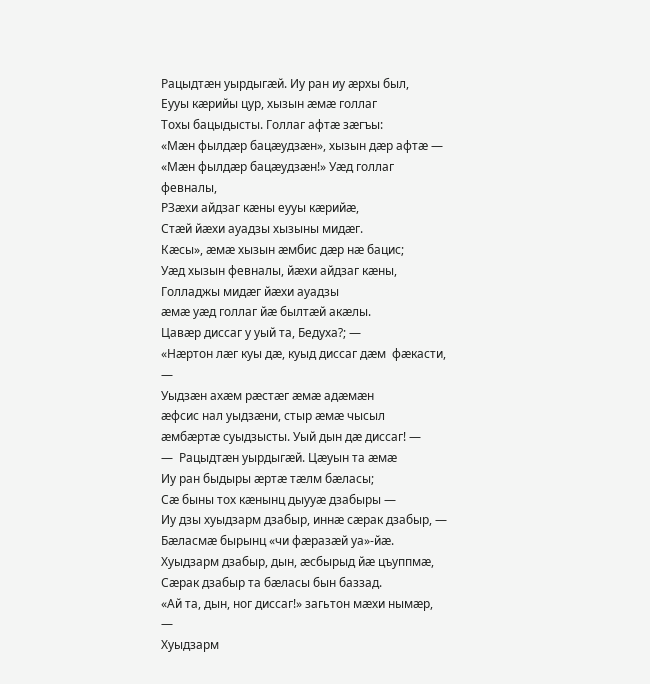Рацыдтæн уырдыгæй. Иу ран иу æрхы был,
Еууы кæрийы цур, хызын æмæ голлаг
Тохы бацыдысты. Голлаг афтæ зæгъы:
«Мæн фылдæр бацæудзæн», хызын дæр афтæ —
«Мæн фылдæр бацæудзæн!» Уæд голлаг февналы,
РЗæхи айдзаг кæны еууы кæрийæ,
Стæй йæхи ауадзы хызыны мидæг.
Кæсы», æмæ хызын æмбис дæр нæ бацис;
Уæд хызын февналы, йæхи айдзаг кæны,
Голладжы мидæг йæхи ауадзы
æмæ уæд голлаг йæ былтæй акæлы.
Цавæр диссаг у уый та, Бедуха?; —
«Нæртон лæг куы дæ, куыд диссаг дæм  фæкасти, —
Уыдзæн ахæм рæстæг æмæ адæмæн
æфсис нал уыдзæни, стыр æмæ чысыл
æмбæртæ суыдзысты. Уый дын дæ диссаг! —
—  Рацыдтæн уырдыгæй. Цæуын та æмæ
Иу ран быдыры æртæ тæлм бæласы;
Сæ быны тох кæнынц дыууæ дзабыры —
Иу дзы хуыдзарм дзабыр, иннæ сæрак дзабыр, —
Бæласмæ бырынц «чи фæразæй уа»-йæ.
Хуыдзарм дзабыр, дын, æсбырыд йæ цъуппмæ,
Сæрак дзабыр та бæласы бын баззад.
«Ай та, дын, ног диссаг!» загьтон мæхи нымæр, —
Хуыдзарм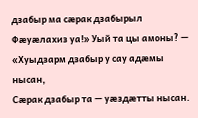дзабыр ма сæрак дзабырыл
Фæуæлахиз уа!» Уый та цы амоны? —
«Хуыдзарм дзабыр у сау адæмы нысан,
Сæрак дзабыр та — уæздæтты нысан.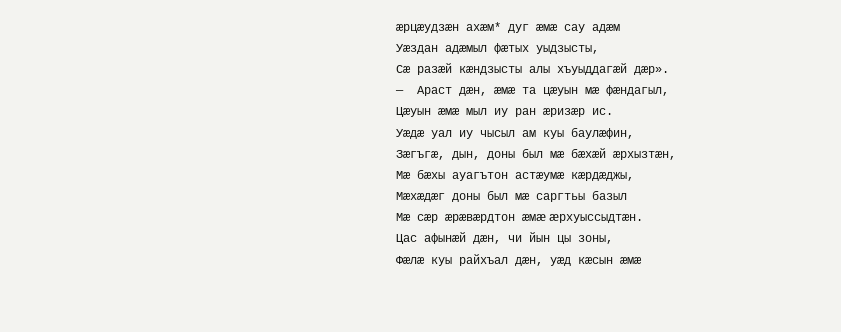æрцæудзæн ахæм* дуг æмæ сау адæм
Уæздан адæмыл фæтых уыдзысты,
Сæ разæй кæндзысты алы хъуыддагæй дæр».
—  Араст дæн, æмæ та цæуын мæ фæндагыл,
Цæуын æмæ мыл иу ран æризæр ис.
Уæдæ уал иу чысыл ам куы баулæфин,
Зæгъгæ, дын, доны был мæ бæхæй æрхызтæн,
Мæ бæхы ауагътон астæумæ кæрдæджы,
Мæхæдæг доны был мæ саргтьы базыл
Мæ сæр æрæвæрдтон æмæ æрхуыссыдтæн.
Цас афынæй дæн, чи йын цы зоны,
Фæлæ куы райхъал дæн, уæд кæсын æмæ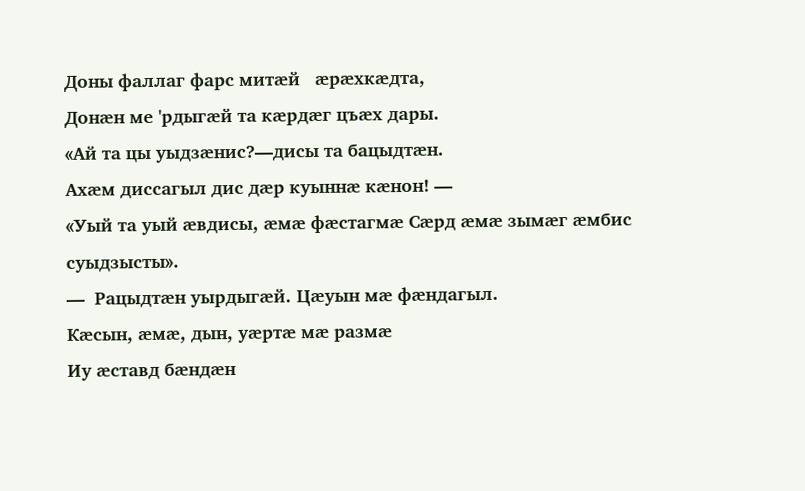Доны фаллаг фарс митæй   æрæхкæдта,
Донæн ме 'рдыгæй та кæрдæг цъæх дары.
«Ай та цы уыдзæнис?—дисы та бацыдтæн.
Ахæм диссагыл дис дæр куыннæ кæнон! —
«Уый та уый æвдисы, æмæ фæстагмæ Сæрд æмæ зымæг æмбис суыдзысты».
—  Рацыдтæн уырдыгæй. Цæуын мæ фæндагыл.
Кæсын, æмæ, дын, уæртæ мæ размæ
Иу æставд бæндæн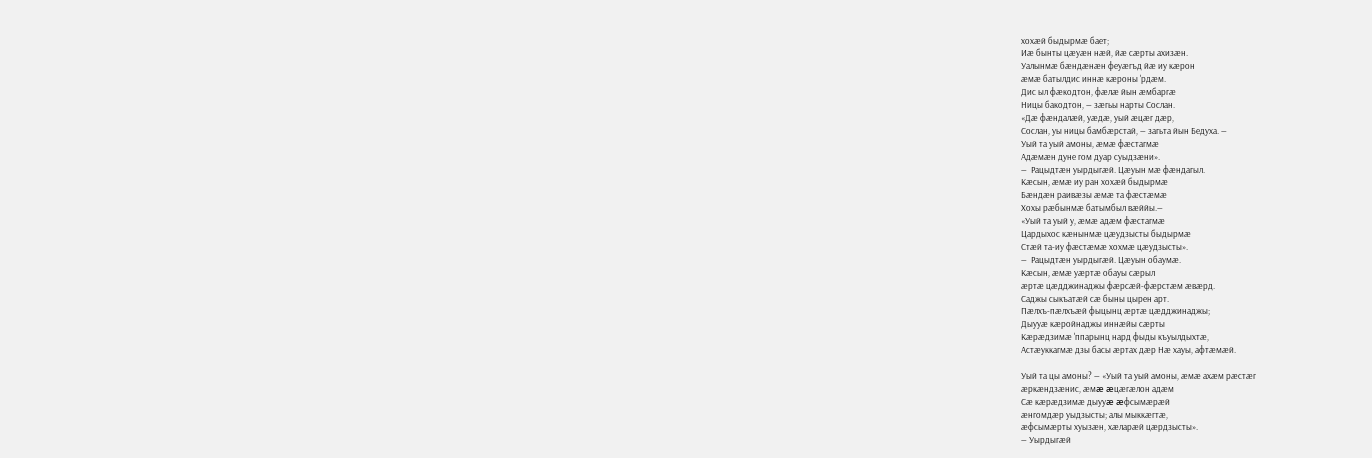хохæй быдырмæ бает;
Иæ бынты цæуæн нæй, йæ сæрты ахизæн.
Уалынмæ бæндæнæн феуæгъд йæ иу кæрон
æмæ батылдис иннæ кæроны 'рдæм.
Дис ыл фæкодтон, фæлæ йын æмбаргæ
Ницы бакодтон, — зæгьы нарты Сослан.
«Дæ фæндалæй, уæдæ, уый æцæг дæр,
Сослан, уы ницы бамбæрстай, — загьта йын Бедуха. —
Уый та уый амоны, æмæ фæстагмæ
Адæмæн дуне гом дуар суыдзæни».
—  Рацыдтæн уырдыгæй. Цæуын мæ фæндагыл.
Кæсын, æмæ иу ран хохæй быдырмæ
Бæндæн раивæзы æмæ та фæстæмæ
Хохы рæбынмæ батымбыл вæййы.—
«Уый та уый у, æмæ адæм фæстагмæ
Цардыхос кæнынмæ цæудзысты быдырмæ
Стæй та-иу фæстæмæ хохмæ цæудзысты».
—  Рацыдтæн уырдыгæй. Цæуын обаумæ.
Кæсын, æмæ уæртæ обауы сæрыл
æртæ цæдджинаджы фæрсæй-фæрстæм æвæрд.
Саджы сыкъатæй сæ быны цырен арт.
Пæлхъ-пæлхъæй фыцынц æртæ цæдджинаджы;
Дыууæ кæройнаджы иннæйы сæрты
Кæрæдзимæ 'ппарынц нард фыды къуылдыхтæ,
Астæуккагмæ дзы басы æртах дæр Нæ хауы, афтæмæй.

Уый та цы амоны? — «Уый та уый амоны, æмæ ахæм рæстæг
æркæндзæнис, æмæ æцæгæлон адæм
Сæ кæрæдзимæ дыууæ æфсымæрæй
æнгомдæр уыдзысты; алы мыккæгтæ,
æфсымæрты хуызæн, хæларæй цæрдзысты».
— Уырдыгæй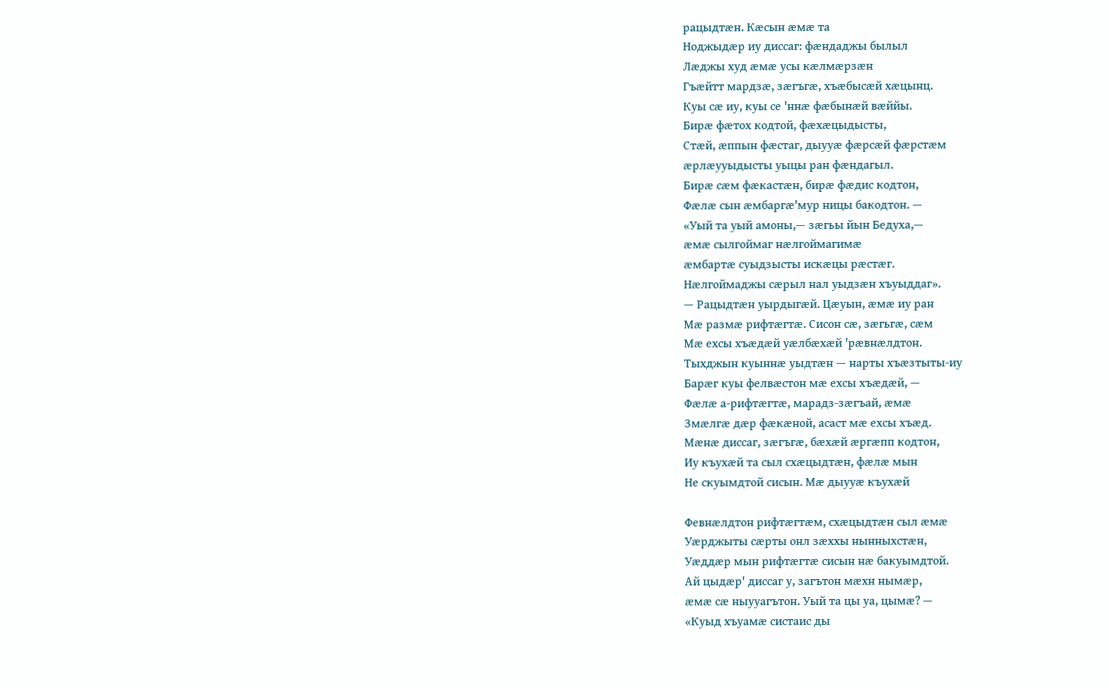рацыдтæн. Кæсын æмæ та
Ноджыдæр иу диссаг: фæндаджы былыл
Лæджы худ æмæ усы кæлмæрзæн
Гъæйтт мардзæ, зæгъгæ, хъæбысæй хæцынц.
Куы сæ иу, куы се 'ннæ фæбынæй вæййы.
Бирæ фæтох кодтой, фæхæцыдысты,
Стæй, æппын фæстаг, дыууæ фæрсæй фæрстæм
æрлæууыдысты уыцы ран фæндагыл.
Бирæ сæм фæкастæн, бирæ фæдис кодтон,
Фæлæ сын æмбаргæ'мур ницы бакодтон. —
«Уый та уый амоны,— зæгьы йын Бедуха,—
æмæ сылгоймаг нæлгоймагимæ
æмбартæ суыдзысты искæцы рæстæг.
Нæлгоймаджы сæрыл нал уыдзæн хъуыддаг».
— Рацыдтæн уырдыгæй. Цæуын, æмæ иу ран
Мæ размæ рифтæгтæ. Сисон сæ, зæгьгæ, сæм
Мæ ехсы хъæдæй уæлбæхæй 'рæвнæлдтон.
Тыхджын куыннæ уыдтæн — нарты хъæзтыты-иу
Барæг куы фелвæстон мæ ехсы хъæдæй, —
Фæлæ а-рифтæгтæ, марадз-зæгъай, æмæ
Змæлгæ дæр фæкæной, асаст мæ ехсы хъæд.
Мæнæ диссаг, зæгъгæ, бæхæй æргæпп кодтон,
Иу къухæй та сыл схæцыдтæн, фæлæ мын
Не скуымдтой сисын. Мæ дыууæ къухæй

Февнæлдтон рифтæгтæм, схæцыдтæн сыл æмæ
Уæрджыты сæрты онл зæххы нынныхстæн,
Уæддæр мын рифтæгтæ сисын нæ бакуымдтой.
Ай цыдæр' диссаг у, загътон мæхн нымæр,
æмæ сæ ныууагътон. Уый та цы уа, цымæ? —
«Куыд хъуамæ систаис ды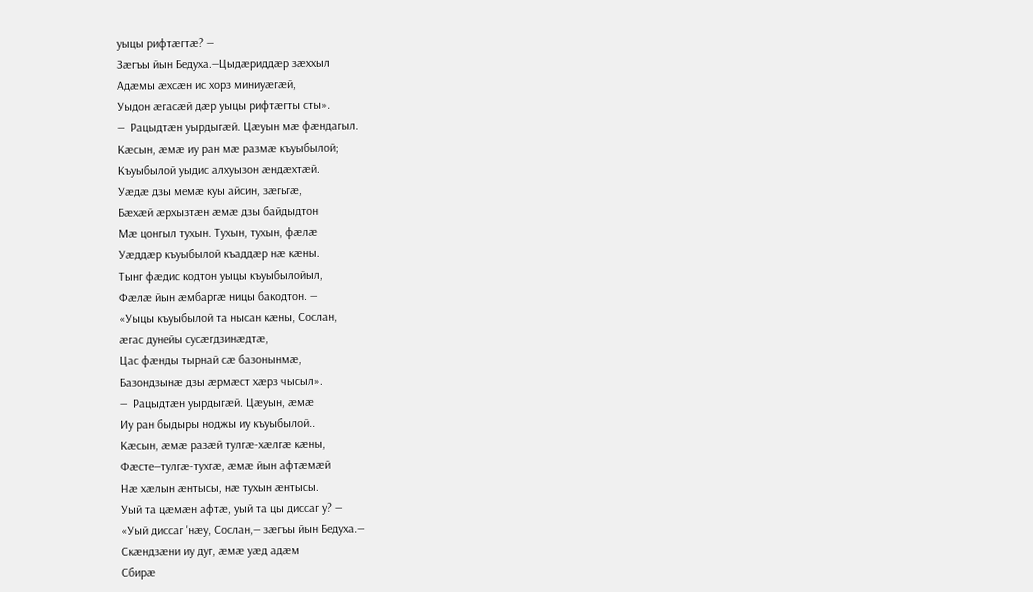уыцы рифтæгтæ? —
Зæгъы йын Бедуха.—Цыдæриддæр зæххыл
Адæмы æхсæн ис хорз миниуæгæй,
Уыдон æгасæй дæр уыцы рифтæгты сты».
—  Рацыдтæн уырдыгæй. Цæуын мæ фæндагыл.
Кæсын, æмæ иу ран мæ размæ къуыбылой;
Къуыбылой уыдис алхуызон æндæхтæй.
Уæдæ дзы мемæ куы айсин, зæгьгæ,
Бæхæй æрхызтæн æмæ дзы байдыдтон
Мæ цонгыл тухын. Тухын, тухын, фæлæ
Уæддæр къуыбылой къаддæр нæ кæны.
Тынг фæдис кодтон уыцы къуыбылойыл,
Фæлæ йын æмбаргæ ницы бакодтон. —
«Уыцы къуыбылой та нысан кæны, Сослан,
æгас дунейы сусæгдзинæдтæ,
Цас фæнды тырнай сæ базонынмæ,
Базондзынæ дзы æрмæст хæрз чысыл».
—  Рацыдтæн уырдыгæй. Цæуын, æмæ
Иу ран быдыры ноджы иу къуыбылой..
Кæсын, æмæ разæй тулгæ-хæлгæ кæны,
Фæсте—тулгæ-тухгæ, æмæ йын афтæмæй
Нæ хæлын æнтысы, нæ тухын æнтысы.
Уый та цæмæн афтæ, уый та цы диссаг у? —
«Уый диссаг 'нæу, Сослан,— зæгъы йын Бедуха.—
Скæндзæни иу дуг, æмæ уæд адæм
Сбирæ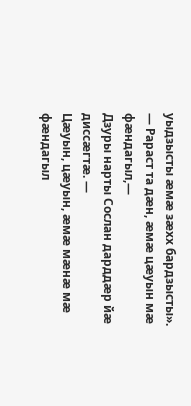уыдзысты æмæ зæхх бардзысты».
— Рараст та дæн, æмæ цæуын мæ фæндагыл,—
Дзуры нарты Сослан дарддæр йæ диссæгтæ. —
Цæуын, цæуын, æмæ мæнæ мæ фæндагыл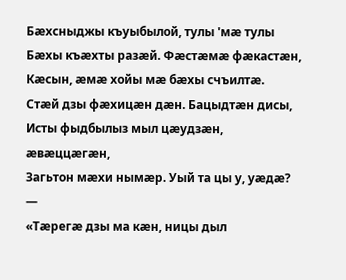Бæхсныджы къуыбылой, тулы 'мæ тулы
Бæхы къæхты разæй. Фæстæмæ фæкастæн,
Кæсын, æмæ хойы мæ бæхы счъилтæ.
Стæй дзы фæхицæн дæн. Бацыдтæн дисы,
Исты фыдбылыз мыл цæудзæн, æвæццæгæн,
Загьтон мæхи нымæр. Уый та цы у, уæдæ? —
«Тæрегæ дзы ма кæн, ницы дыл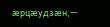æрцæудзæн,—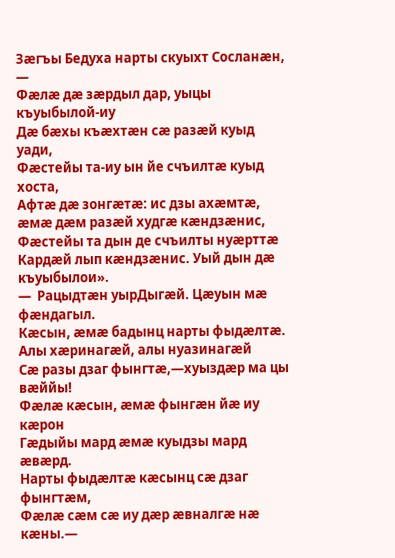Зæгъы Бедуха нарты скуыхт Сосланæн, —
Фæлæ дæ зæрдыл дар, уыцы къуыбылой-иу
Дæ бæхы къæхтæн сæ разæй куыд уади,
Фæстейы та-иу ын йе счъилтæ куыд хоста,
Афтæ дæ зонгæтæ: ис дзы ахæмтæ,
æмæ дæм разæй худгæ кæндзæнис,
Фæстейы та дын де счъилты нуæрттæ
Кардæй лып кæндзæнис. Уый дын дæ къуыбылои».
—  Рацыдтæн уырДыгæй. Цæуын мæ фæндагыл.
Кæсын, æмæ бадынц нарты фыдæлтæ.
Алы хæринагæй, алы нуазинагæй
Сæ разы дзаг фынгтæ,—хуыздæр ма цы вæййы!
Фæлæ кæсын, æмæ фынгæн йæ иу кæрон
Гæдыйы мард æмæ куыдзы мард æвæрд.
Нарты фыдæлтæ кæсынц сæ дзаг фынгтæм,
Фæлæ сæм сæ иу дæр æвналгæ нæ кæны.—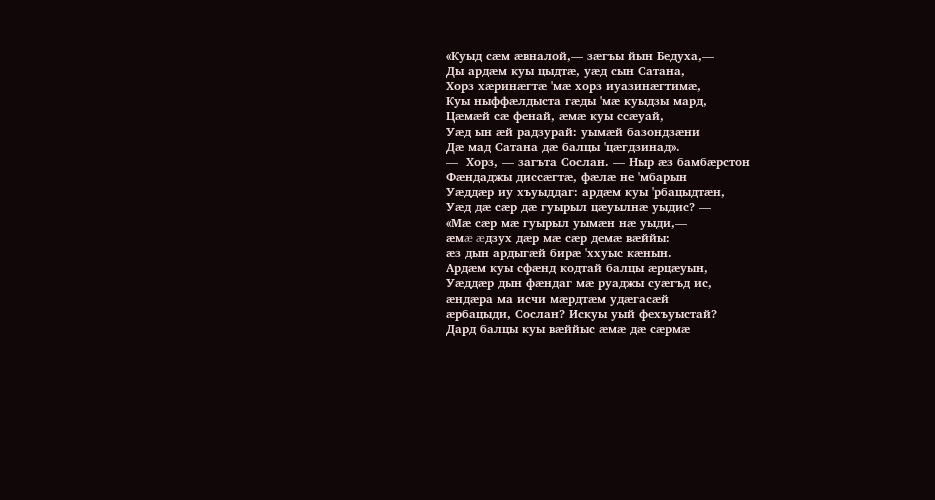«Куыд сæм æвналой,— зæгъы йын Бедуха,—
Ды ардæм куы цыдтæ, уæд сын Сатана,
Хорз хæринæгтæ 'мæ хорз иуазинæгтимæ,
Куы ныффæлдыста гæды 'мæ куыдзы мард,
Цæмæй сæ фенай, æмæ куы ссæуай,
Уæд ын æй радзурай: уымæй базондзæни
Дæ мад Сатана дæ балцы 'цæгдзинад».
—  Хорз, — загъта Сослан. — Ныр æз бамбæрстон
Фæндаджы диссæгтæ, фæлæ не 'мбарын
Уæддæр иу хъуыддаг: ардæм куы 'рбацыдтæн,
Уæд дæ сæр дæ гуырыл цæуылнæ уыдис? —
«Мæ сæр мæ гуырыл уымæн нæ уыди,—
æмæ æдзух дæр мæ сæр демæ вæййы:
æз дын ардыгæй бирæ 'ххуыс кæнын.
Ардæм куы сфæнд кодтай балцы æрцæуын,
Уæддæр дын фæндаг мæ руаджы суæгъд ис,
æндæра ма исчи мæрдтæм удæгасæй
æрбацыди, Сослан? Искуы уый фехъуыстай?
Дард балцы куы вæййыс æмæ дæ сæрмæ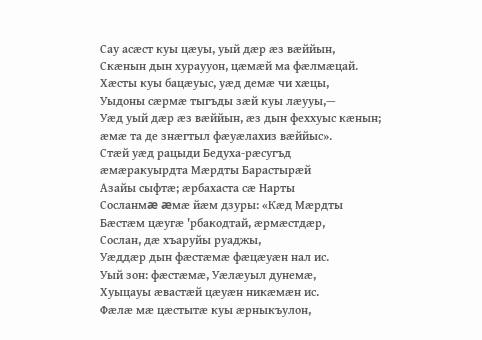Сау асæст куы цæуы, уый дæр æз вæййын,
Скæнын дын хураууон, цæмæй ма фæлмæцай.
Хæсты куы бацæуыс, уæд демæ чи хæцы,
Уыдоны сæрмæ тыгъды зæй куы лæууы,—
Уæд уый дæр æз вæййын, æз дын феххуыс кæнын;
æмæ та де знæгтыл фæуæлахиз вæййыс».
Стæй уæд рацыди Бедуха-рæсугъд
æмæракуырдта Мæрдты Барастырæй
Азайы сыфтæ; æрбахаста сæ Нарты
Сосланмæ æмæ йæм дзуры: «Кæд Мæрдты
Бæстæм цæугæ 'рбакодтай, æрмæстдæр,
Сослан, дæ хъаруйы руаджы,
Уæддæр дын фæстæмæ фæцæуæн нал ис.
Уый зон: фæстæмæ, Уæлæуыл дунемæ,
Хуыцауы æвастæй цæуæн никæмæн ис.
Фæлæ мæ цæстытæ куы æрныкъулон,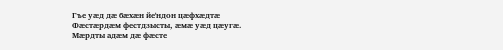Гъе уæд дæ бæхæн йе'ндон цæфхæдтæ
Фæстæрдæм фестдзысты, æмæ уæд цæугæ.
Мæрдты адæм дæ фæсте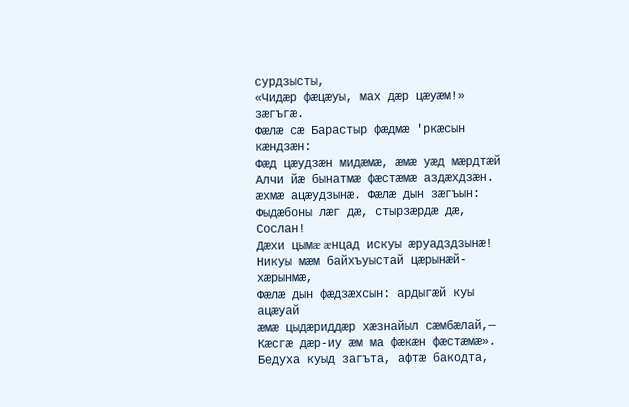сурдзысты,
«Чидæр фæцæуы, мах дæр цæуæм!» зæгъгæ.
Фæлæ сæ Барастыр фæдмæ 'ркæсын кæндзæн:
Фæд цæудзæн мидæмæ, æмæ уæд мæрдтæй
Алчи йæ бынатмæ фæстæмæ аздæхдзæн.
æхмæ ацæудзынæ. Фæлæ дын зæгъын:
Фыдæбоны лæг дæ, стырзæрдæ дæ, Сослан!
Дæхи цымæ æнцад искуы æруадздзынæ!
Никуы мæм байхъуыстай цæрынæй-хæрынмæ,
Фæлæ дын фæдзæхсын: ардыгæй куы ацæуай
æмæ цыдæриддæр хæзнайыл сæмбæлай,—
Кæсгæ дæр-иу æм ма фæкæн фæстæмæ».
Бедуха куыд загъта, афтæ бакодта,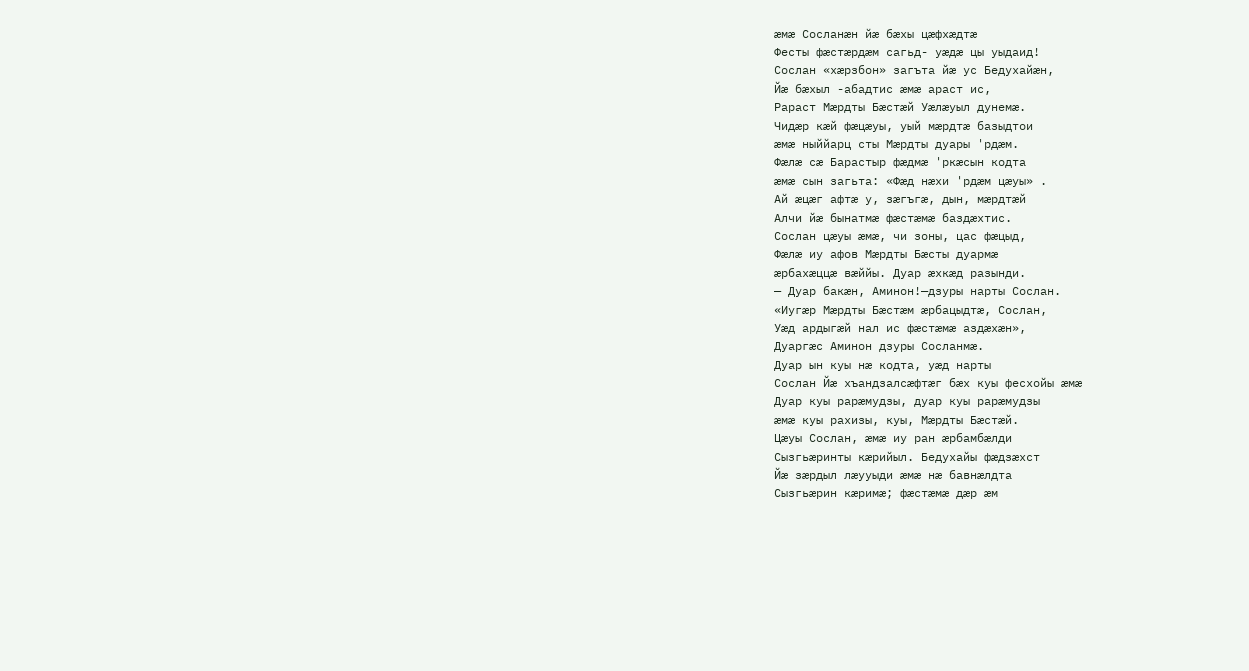æмæ Сосланæн йæ бæхы цæфхæдтæ
Фесты фæстæрдæм сагьд- уæдæ цы уыдаид!
Сослан «хæрзбон» загъта йæ ус Бедухайæн,
Йæ бæхыл -абадтис æмæ араст ис,
Рараст Мæрдты Бæстæй Уæлæуыл дунемæ.
Чидæр кæй фæцæуы, уый мæрдтæ базыдтои
æмæ ныййарц сты Мæрдты дуары 'рдæм.
Фæлæ сæ Барастыр фæдмæ 'ркæсын кодта
æмæ сын загьта: «Фæд нæхи 'рдæм цæуы» .
Ай æцæг афтæ у, зæгъгæ, дын, мæрдтæй
Алчи йæ бынатмæ фæстæмæ баздæхтис.
Сослан цæуы æмæ, чи зоны, цас фæцыд,
Фæлæ иу афов Мæрдты Бæсты дуармæ
æрбахæццæ вæййы. Дуар æхкæд разынди.
— Дуар бакæн, Аминон!—дзуры нарты Сослан.
«Иугæр Мæрдты Бæстæм æрбацыдтæ, Сослан,
Уæд ардыгæй нал ис фæстæмæ аздæхæн»,
Дуаргæс Аминон дзуры Сосланмæ.
Дуар ын куы нæ кодта, уæд нарты
Сослан Йæ хъандзалсæфтæг бæх куы фесхойы æмæ
Дуар куы рарæмудзы, дуар куы рарæмудзы
æмæ куы рахизы, куы, Мæрдты Бæстæй.
Цæуы Сослан, æмæ иу ран æрбамбæлди
Сызгьæринты кæрийыл. Бедухайы фæдзæхст
Йæ зæрдыл лæууыди æмæ нæ бавнæлдта
Сызгьæрин кæримæ; фæстæмæ дæр æм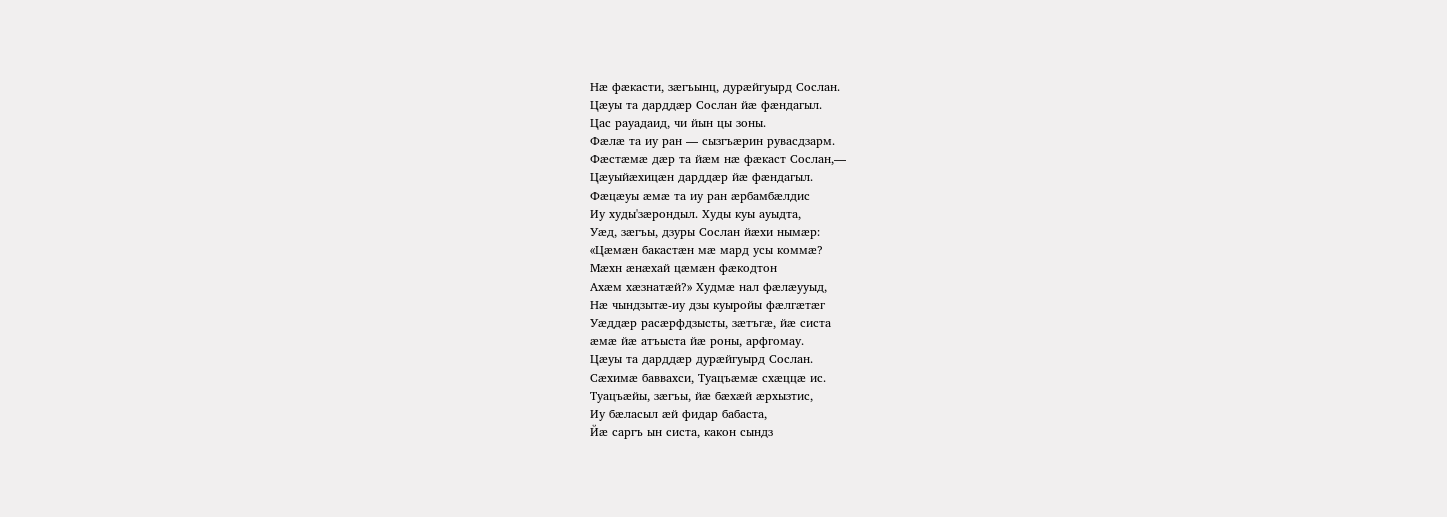Нæ фæкасти, зæгъынц, дурæйгуырд Сослан.
Цæуы та дарддæр Сослан йæ фæндагыл.
Цас рауадаид, чи йын цы зоны.
Фæлæ та иу ран — сызгъæрин рувасдзарм.
Фæстæмæ дæр та йæм нæ фæкаст Сослан,—
Цæуыйæхицæн дарддæр йæ фæндагыл.
Фæцæуы æмæ та иу ран æрбамбæлдис
Иу худы'зæрондыл. Худы куы ауыдта,
Уæд, зæгъы, дзуры Сослан йæхи нымæр:
«Цæмæн бакастæн мæ мард усы коммæ?
Мæхн æнæхай цæмæн фæкодтон
Ахæм хæзнатæй?» Худмæ нал фæлæууыд,
Нæ чындзытæ-иу дзы куыройы фæлгæтæг
Уæддæр расæрфдзысты, зæтъгæ, йæ систа
æмæ йæ атъыста йæ роны, арфгомау.
Цæуы та дарддæр дурæйгуырд Сослан.
Сæхимæ баввахси, Туацъæмæ схæццæ ис.
Туацъæйы, зæгъы, йæ бæхæй æрхызтис,
Иу бæласыл æй фидар бабаста,
Йæ саргъ ын систа, какон сындз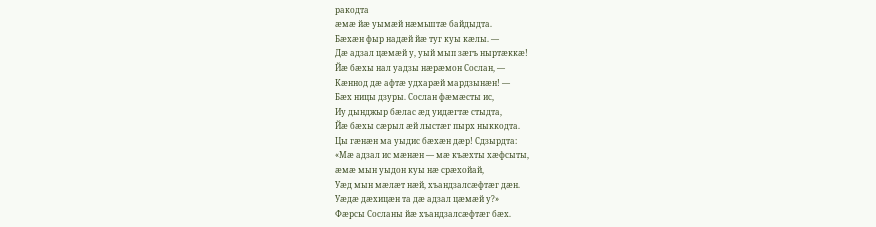ракодта
æмæ йæ уымæй нæмьштæ байдыдта.
Бæхæн фыр надæй йæ туг куы кæлы. —
Дæ адзал цæмæй у, уый мып зæгъ ныртæккæ!
Йæ бæхы нал уадзы нæрæмон Сослан, —
Кæннод дæ афтæ удхарæй мардзынæн! —
Бæх ницы дзуры. Сослан фæмæсты ис,
Иу дынджыр бæлас æд уидæгтæ стыдта,
Йæ бæхы сæрыл æй лыстæг пырх ныккодта.
Цы гæнæн ма уыдис бæхæн дæр! Сдзырдта:
«Мæ адзал ис мæнæн — мæ къæхты хæфсыты,
æмæ мын уыдон куы нæ срæхойай,
Уæд мын мæлæт нæй, хъандзалсæфтæг дæн.
Уæдæ дæхицæн та дæ адзал цæмæй у?»
Фæрсы Сосланы йæ хъандзалсæфтæг бæх.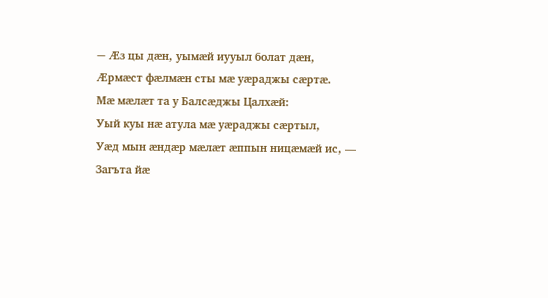— Æз цы дæн, уымæй иууыл болат дæн,
Æрмæст фæлмæн сты мæ уæраджы сæртæ.
Мæ мæлæт та у Балсæджы Цалхæй:
Уый куы нæ атула мæ уæраджы сæртыл,
Уæд мын æндæр мæлæт æппын ницæмæй ис, —
Загъта йæ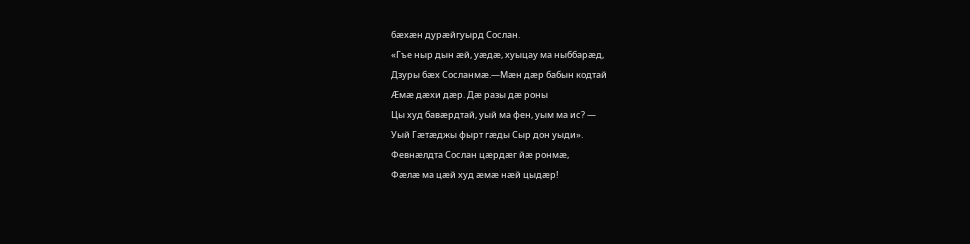бæхæн дурæйгуырд Сослан.
«Гъе ныр дын æй, уæдæ, хуыцау ма ныббарæд,
Дзуры бæх Сосланмæ.—Мæн дæр бабын кодтай
Æмæ дæхи дæр. Дæ разы дæ роны
Цы худ бавæрдтай, уый ма фен, уым ма ис? —
Уый Гæтæджы фырт гæды Сыр дон уыди».
Февнæлдта Сослан цæрдæг йæ ронмæ,
Фæлæ ма цæй худ æмæ нæй цыдæр!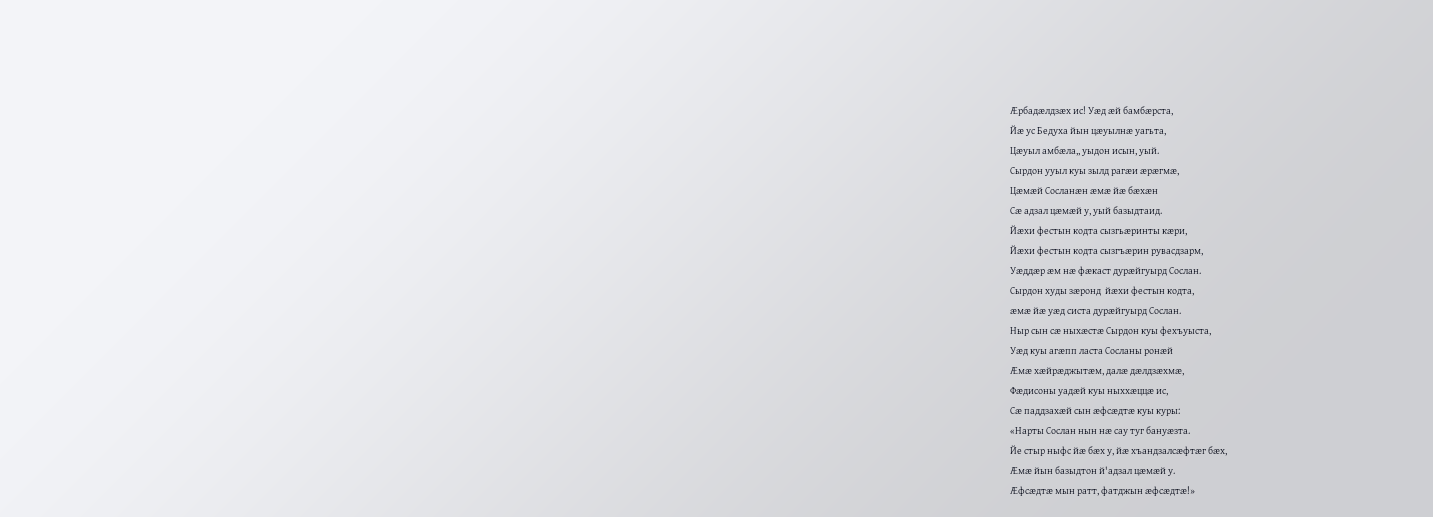Æрбадæлдзæх ис! Уæд æй бамбæрста,
Йæ ус Бедуха йын цæуылнæ уагьта,
Цæуыл амбæла,, уыдон исын, уый.
Сырдон ууыл куы зылд рагæи æрæгмæ,
Цæмæй Сосланæн æмæ йæ бæхæн
Сæ адзал цæмæй у, уый базыдтаид.
Йæхи фестын кодта сызгьæринты кæри,
Йæхи фестын кодта сызгъæрин рувасдзарм,
Уæддæр æм нæ фæкаст дурæйгуырд Сослан.
Сырдон худы зæронд  йæхи фестын кодта,
æмæ йæ уæд систа дурæйгуырд Сослан.
Ныр сын сæ ныхæстæ Сырдон куы фехъуыста,
Уæд куы агæпп ласта Сосланы ронæй
Æмæ хæйрæджытæм, далæ дæлдзæхмæ,
Фæдисоны уадæй куы ныххæццæ ис,
Сæ паддзахæй сын æфсæдтæ куы куры:
«Нарты Сослан нын нæ сау туг бануæзта.
Йе стыр ныфс йæ бæх у, йæ хъандзалсæфтæг бæх,
Æмæ йын базыдтон й'адзал цæмæй у.
Æфсæдтæ мын ратт, фатджын æфсæдтæ!»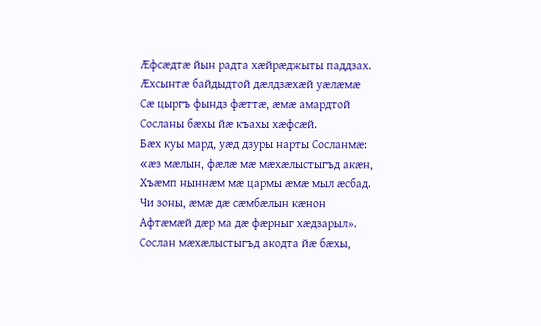Æфсæдтæ йын радта хæйрæджыты паддзах.
Æхсынтæ байдыдтой дæлдзæхæй уæлæмæ
Сæ цыргъ фындз фæттæ, æмæ амардтой
Сосланы бæхы йæ къахы хæфсæй.
Бæх куы мард, уæд дзуры нарты Сосланмæ:
«æз мæлын, фæлæ мæ мæхæлыстыгъд акæн,
Хъæмп ныннæм мæ цармы æмæ мыл æсбад.
Чи зоны, æмæ дæ сæмбæлын кæнон
Афтæмæй дæр ма дæ фæрныг хæдзарыл».
Сослан мæхæлыстыгъд акодта йæ бæхы,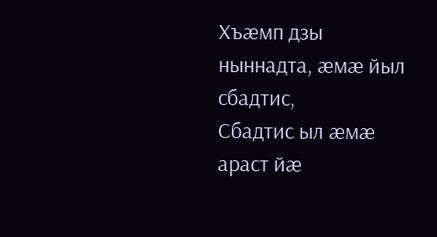Хъæмп дзы ныннадта, æмæ йыл сбадтис,
Сбадтис ыл æмæ араст йæ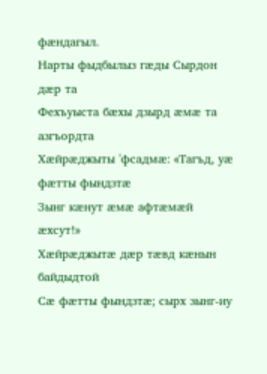фæндагыл.
Нарты фыдбылыз гæды Сырдон дæр та
Фехъуыста бæхы дзырд æмæ та азгъордта
Хæйрæджыты 'фсадмæ: «Тагъд, уæ фæтты фындзтæ
Зынг кæнут æмæ афтæмæй æхсут!»
Хæйрæджытæ дæр тæвд кæнын байдыдтой
Сæ фæтты фындзтæ; сырх зынг-иу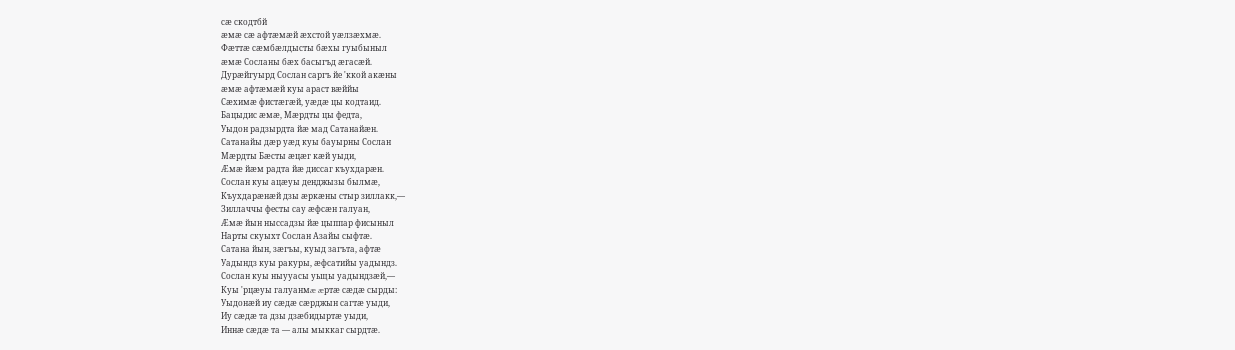сæ скодтбй
æмæ сæ афтæмæй æхстой уæлзæхмæ.
Фæттæ сæмбæлдысты бæхы гуыбыныл
æмæ Сосланы бæх басыгъд æгасæй.
Дурæйгуырд Сослан саргъ йе 'ккой акæны
æмæ афтæмæй куы араст вæййы
Сæхимæ фистæгæй, уæдæ цы кодтаид.
Бацыдис æмæ, Мæрдты цы федта,
Уыдон радзырдта йæ мад Сатанайæн.
Сатанайы дæр уæд куы бауырны Сослан
Мæрдты Бæсты æцæг кæй уыди,
Æмæ йæм радта йæ диссаг къухдарæн.
Сослан куы ацæуы денджызы былмæ,
Къухдарæнæй дзы æркæны стыр зиллакк,—
Зиллаччы фесты сау æфсæн галуан,
Æмæ йын ныссадзы йæ цыппар фисыныл
Нарты скуыхт Сослан Азайы сыфтæ.
Сатана йын, зæгъы, куыд загъта, афтæ
Уадындз куы ракуры, æфсатийы уадындз.
Сослан куы ныууасы уьщы уадындзæй,—
Куы 'рцæуы галуанмæ æртæ сæдæ сырды:
Уыдонæй иу сæдæ сæрджын сагтæ уыди,
Иу сæдæ та дзы дзæбидыртæ уыди,
Иннæ сæдæ та — алы мыккаг сырдтæ.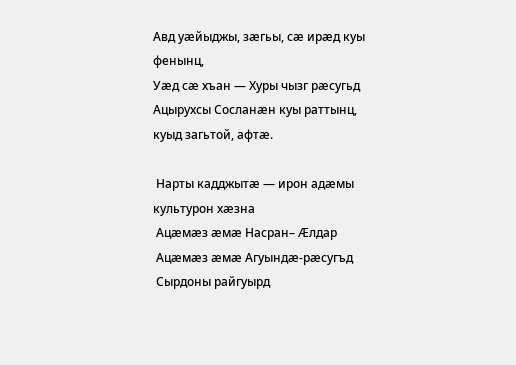Авд уæйыджы, зæгьы, сæ ирæд куы фенынц,
Уæд сæ хъан — Хуры чызг рæсугьд
Ацырухсы Сосланæн куы раттынц, куыд загьтой, афтæ.

 Нарты кадджытæ — ирон адæмы культурон хæзна
 Ацæмæз æмæ Насран– Æлдар
 Ацæмæз æмæ Агуындæ-рæсугъд
 Сырдоны райгуырд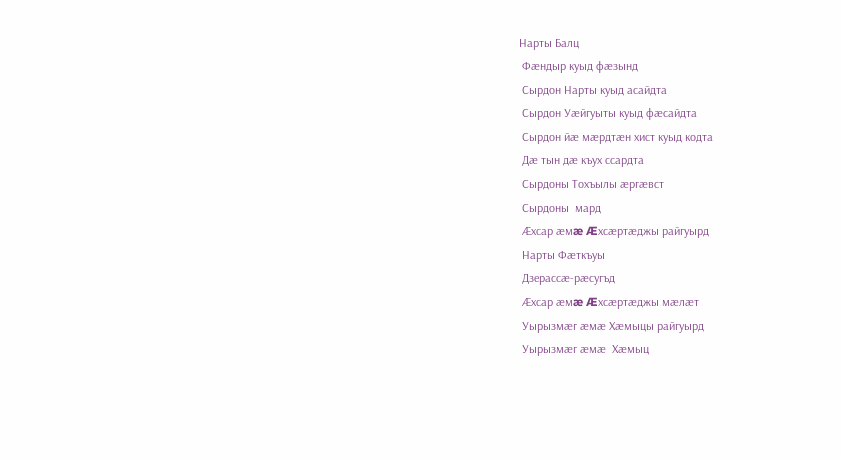Нарты Балц
 Фæндыр куыд фæзынд
 Сырдон Нарты куыд асайдта
 Сырдон Уæйгуыты куыд фæсайдта
 Сырдон йæ мæрдтæн хист куыд кодта
 Дæ тын дæ къух ссардта
 Сырдоны Тохъылы æргæвст
 Сырдоны  мард
 Æхсар æмæ Æхсæртæджы райгуырд
 Нарты Фæткъуы
 Дзерассæ-рæсугъд
 Æхсар æмæ Æхсæртæджы мæлæт
 Уырызмæг æмæ Хæмыцы райгуырд
 Уырызмæг æмæ  Хæмыц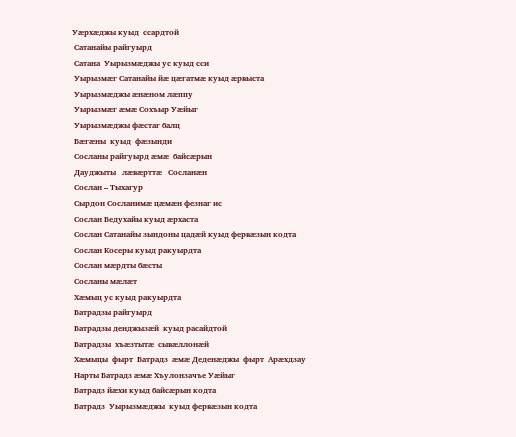Уæрхæджы куыд  ссардтой
 Сатанайы райгуырд
 Сатана  Уырызмæджы ус куыд сси
 Уырызмæг Сатанайы йæ цæгатмæ куыд æрвыста
 Уырызмæджы æнæном лæппу
 Уырызмæг æмæ Сохъыр Уæйыг
 Уырызмæджы фæстаг балц
 Бæгæны  куыд  фæзынди
 Сосланы райгуырд æмæ  байсæрын
 Дауджыты   лæвæрттæ   Сосланæн
 Сослан – Тыхагур
 Сырдон Сосланимæ цæмæн фезнаг ис
 Сослан Бедухайы куыд æрхаста
 Сослан Сатанайы зындоны цадæй куыд фервæзын кодта
 Сослан Косеры куыд ракуырдта
 Сослан мæрдты бæсты
 Сосланы мæлæт
 Хæмыц ус куыд ракуырдта
 Батрадзы райгуырд
 Батрадзы денджызæй  куыд расайдтой
 Батрадзы  хъæзтытæ  сывæллонæй
 Хæмыцы  фырт  Батрадз  æмæ Деденæджы  фырт  Арæхдзау
 Нарты Батрадз æмæ Хъулонзачъе Уæйыг
 Батрадз йæхи куыд байсæрын кодта
 Батрадз  Уырызмæджы  куыд фервæзын кодта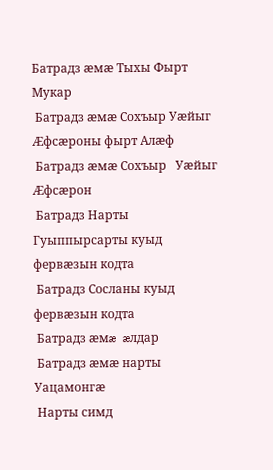Батрадз æмæ Тыхы Фырт Мукар
 Батрадз æмæ Сохъыр Уæйыг Æфсæроны фырт Алæф
 Батрадз æмæ Сохъыр   Уæйыг Æфсæрон
 Батрадз Нарты Гуыппырсарты куыд фервæзын кодта
 Батрадз Сосланы куыд фервæзын кодта
 Батрадз æмæ æлдар
 Батрадз æмæ нарты Уацамонгæ
 Нарты симд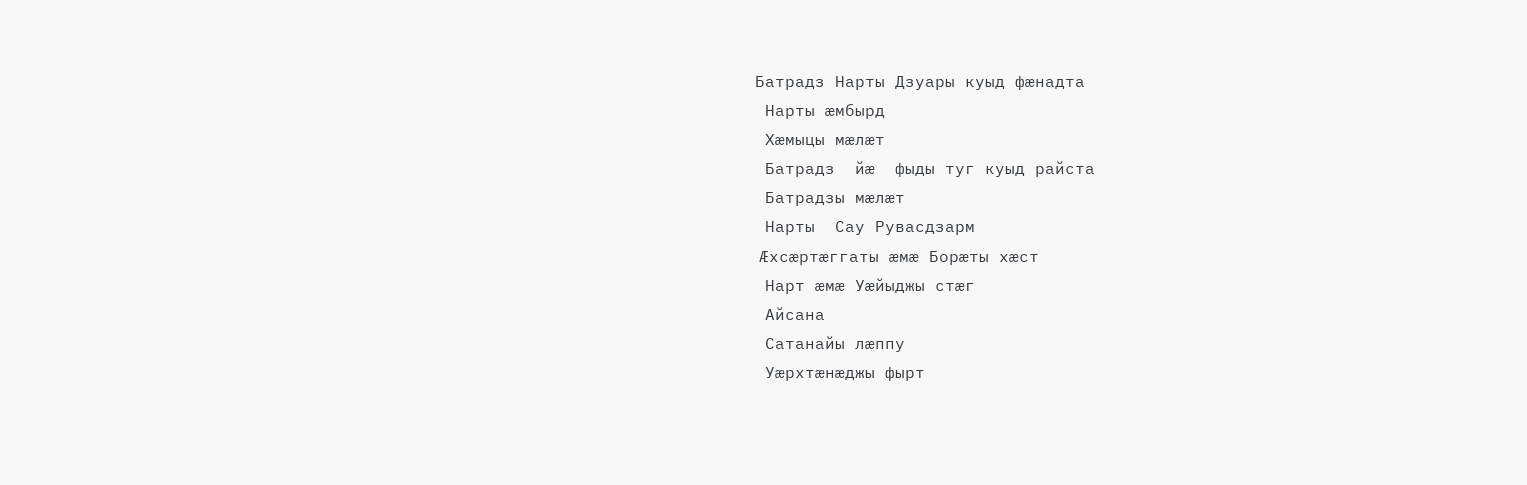Батрадз Нарты Дзуары куыд фæнадта
 Нарты æмбырд
 Хæмыцы мæлæт
 Батрадз  йæ  фыды туг куыд райста
 Батрадзы мæлæт
 Нарты  Сау Рувасдзарм
 Æхсæртæггаты æмæ Борæты хæст
 Нарт æмæ Уæйыджы стæг
 Айсана
 Сатанайы лæппу
 Уæрхтæнæджы фырт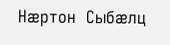Нæртон  Сыбæлц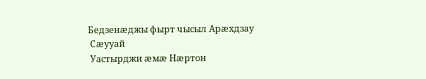Бедзенæджы фырт чысыл Арæхдзау
 Сæууай
 Уастырджи æмæ Нæртон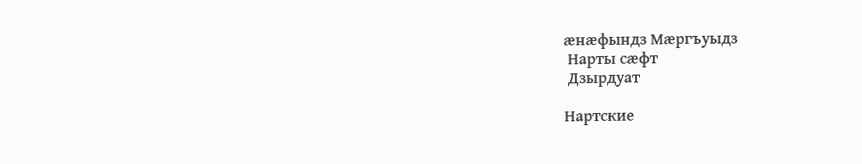æнæфындз Мæргъуыдз
 Нарты сæфт
 Дзырдуат

Нартские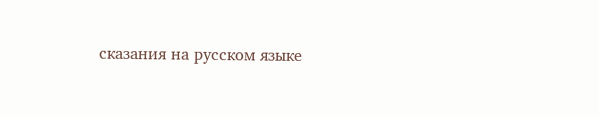сказания на русском языке